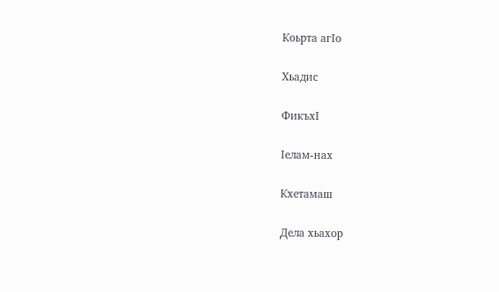Коьрта агIо

Хьадис

ФикъхI

Iелам-нах

Кхетамаш

Дела хьахор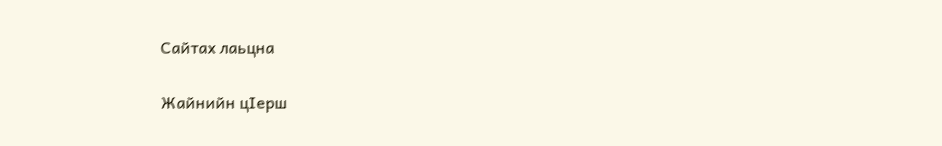Сайтах лаьцна

Жайнийн цIерш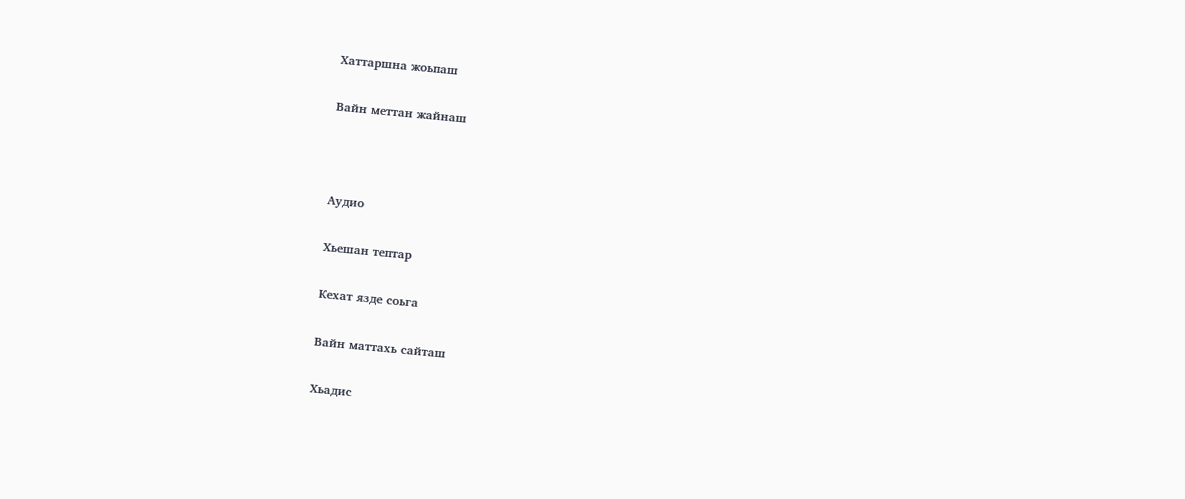Хаттаршна жоьпаш

Вайн меттан жайнаш



Аудио

Хьешан тептар

Кехат язде соьга

Вайн маттахь сайташ

Хьадис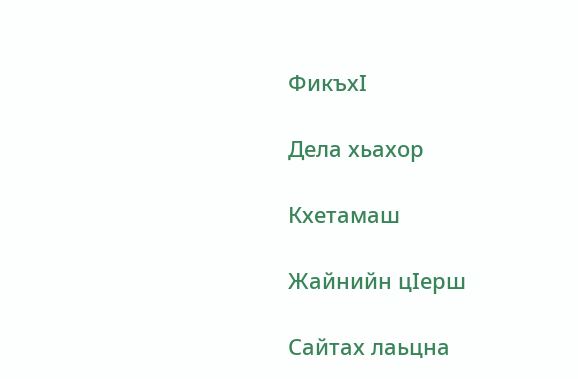ФикъхI

Дела хьахор

Кхетамаш

Жайнийн цIерш

Сайтах лаьцна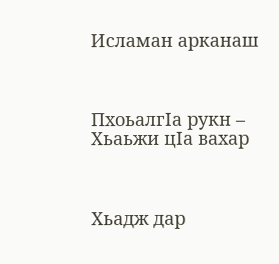Исламан арканаш



ПхоьалгIа рукн – Хьаьжи цIа вахар



Хьадж дар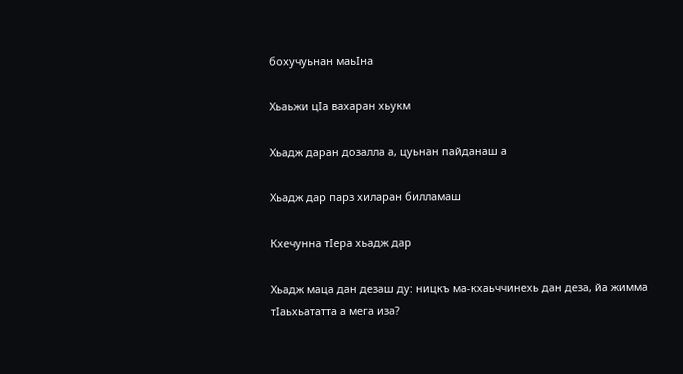бохучуьнан маьIна

Хьаьжи цIа вахаран хьукм

Хьадж даран дозалла а, цуьнан пайданаш а

Хьадж дар парз хиларан билламаш

Кхечунна тIера хьадж дар

Хьадж маца дан дезаш ду: ницкъ ма-кхаьччинехь дан деза, йа жимма тIаьхьататта а мега иза?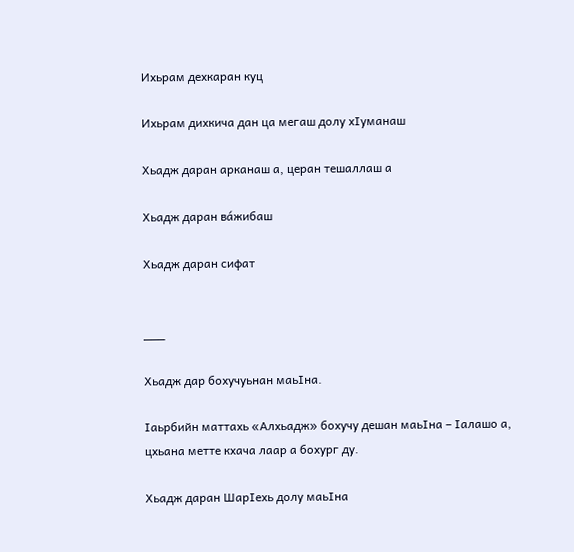Ихьрам дехкаран куц

Ихьрам дихкича дан ца мегаш долу хIуманаш

Хьадж даран арканаш а, церан тешаллаш а

Хьадж даран вáжибаш

Хьадж даран сифат


___

Хьадж дар бохучуьнан маьIна.

Iаьрбийн маттахь «Алхьадж» бохучу дешан маьIна – Iалашо а, цхьана метте кхача лаар а бохург ду.

Хьадж даран ШарIехь долу маьIна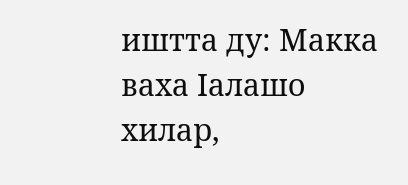иштта ду: Макка ваха Iалашо хилар,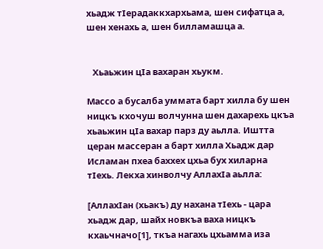хьадж тIерадаккхархьама, шен сифатца а, шен хенахь а, шен билламашца а.


   Хьаьжин цIа вахаран хьукм.

Массо а бусалба уммата барт хилла бу шен ницкъ кхочуш волчунна шен дахарехь цкъа хьаьжин цIа вахар парз ду аьлла. Иштта церан массеран а барт хилла Хьадж дар Исламан пхеа баххех цхьа бух хиларна тIехь. Лекха хинволчу АллахIа аьлла:

[АллахIан (хьакъ) ду нахана тIехь - цара хьадж дар, шайх новкъа ваха ницкъ кхаьчначо[1], ткъа нагахь цхьамма иза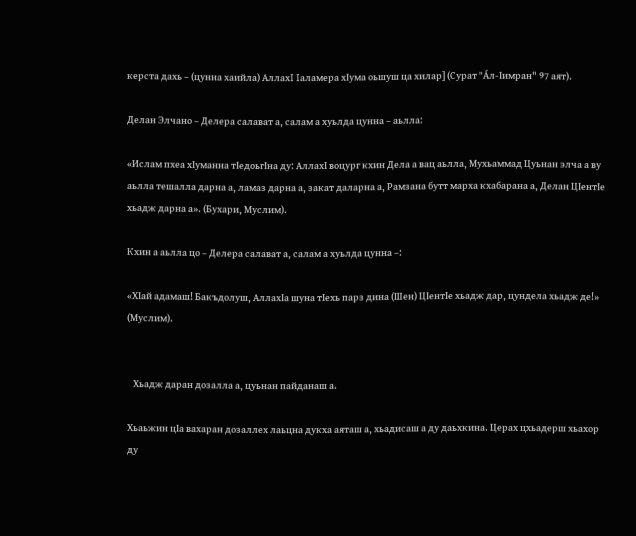керста дахь – (цунна хаийла) АллахI Iаламера хIума оьшуш ца хилар] (Сурат "Áл-Iимран" 97 аят).

Делан Элчано – Делера салават а, салам а хуьлда цунна – аьлла:

«Ислам пхеа хIуманна тIедоьгIна ду: АллахI воцург кхин Дела а вац аьлла, Мухьаммад Цуьнан элча а ву аьлла тешалла дарна а, ламаз дарна а, закат даларна а, Рамзана бутт марха кхабарана а, Делан ЦIентIе хьадж дарна а». (Бухари, Муслим).

Кхин а аьлла цо – Делера салават а, салам а хуьлда цунна –:

«ХIай адамаш! Бакъдолуш, АллахIа шуна тIехь парз дина (Шен) ЦIентIе хьадж дар, цундела хьадж де!» (Муслим).


   Хьадж даран дозалла а, цуьнан пайданаш а.

Хьаьжин цIа вахаран дозаллех лаьцна дукха аяташ а, хьадисаш а ду даьхкина. Церах цхьадерш хьахор ду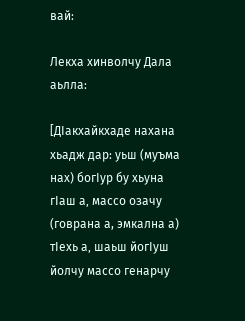вай:

Лекха хинволчу Дала аьлла:

[ДIакхайкхаде нахана хьадж дар: уьш (муъма нах) богIур бу хьуна гIаш а‚ массо озачу (говрана а, эмкална а) тIехь а‚ шаьш йогIуш йолчу массо генарчу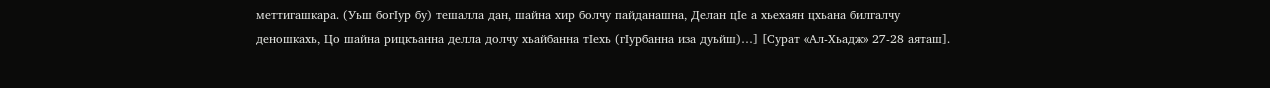меттигашкара. (Уьш богIур бу) тешалла дан, шайна хир болчу пайданашна‚ Делан цIе а хьехаян цхьана билгалчу деношкахь‚ Цо шайна рицкъанна делла долчу хьайбанна тIехь (гIурбанна иза дуьйш)…] [Сурат «Ал-Хьадж» 27-28 аяташ].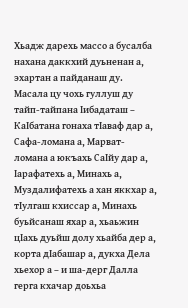Хьадж дарехь массо а бусалба нахана даккхий дуьненан а, эхартан а пайданаш ду. Масала цу чохь гуллуш ду тайп-тайпана Iибадаташ – КаIбатана гонаха тIаваф дар а, Сафа-ломана а, Марват-ломана а юкъахь СаIйу дар а, Iарафатехь а, Минахь а, Муздалифатехь а хан яккхар а, тIулгаш кхиссар а, Минахь буьйсанаш яхар а, хьаьжин цIахь дуьйш долу хьайба дер а, корта дIабашар а, дукха Дела хьехор а – и ша-дерг Далла герга кхачар доьхьа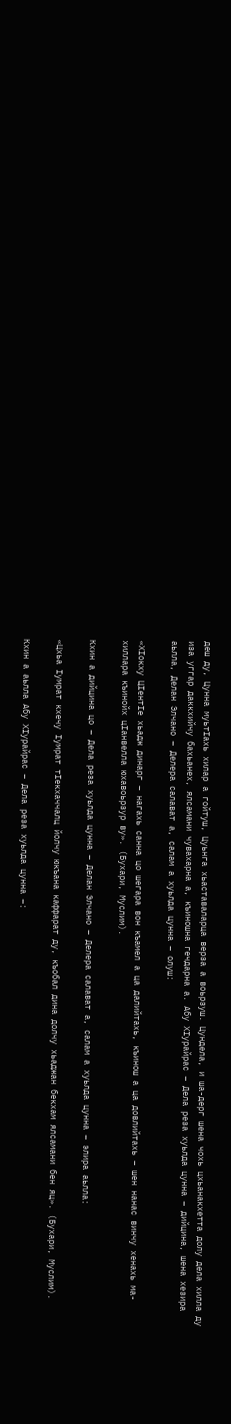деш ду, Цунна муьтIахь хилар а гойтуш, Цуьнга хьаставаларца верза а воьрзуш. Цундела, и ша-дерг шена чохь цхьанакхетта долу дела хилла ду иза уггар даккхийчу бахьанех, ялсамани чувахарна а, къиношна гечдарна а. Абу ХIурайрас – Дела реза хуьлда цунна – дийцина, шена хезира аьлла, Делан Элчано – Делера салават а, салам а хуьлда цунна – олуш:

«ХIокху ЦIентIе хьадж динарг – нагахь санна цо шегара вон къамел а ца далийтахь, къинош а ца довлийтахь – шен нанас винчу хенахь ма-хиллара къинойх цIанвелла юхавоьрзур ву». (Бухари, Муслим).

Кхин а дийцина цо – Дела реза хуьлда цунна – Делан Элчано – Делера салават а, салам а хуьлда цунна – элира аьлла:

«Цхьа Iумрат кхечу Iумрат тIекхаччалц йолчу юкъана каффарат ду, къобал дина долчу хьаджан бекхам ялсамани бен яц». (Бухари, Муслим).

Кхин а аьлла Абу ХIурайрас – Дела реза хуьлда цунна –: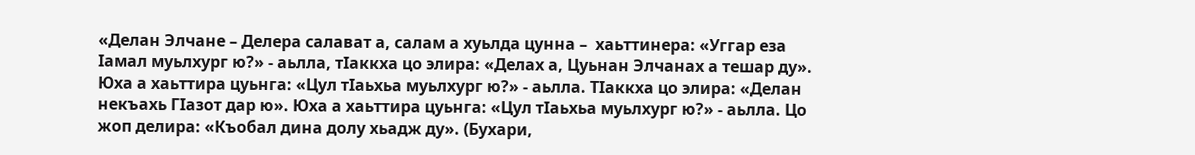«Делан Элчане – Делера салават а, салам а хуьлда цунна –  хаьттинера: «Уггар еза Iамал муьлхург ю?» - аьлла, тIаккха цо элира: «Делах а, Цуьнан Элчанах а тешар ду». Юха а хаьттира цуьнга: «Цул тIаьхьа муьлхург ю?» - аьлла. ТIаккха цо элира: «Делан некъахь ГIазот дар ю». Юха а хаьттира цуьнга: «Цул тIаьхьа муьлхург ю?» - аьлла. Цо жоп делира: «Къобал дина долу хьадж ду». (Бухари,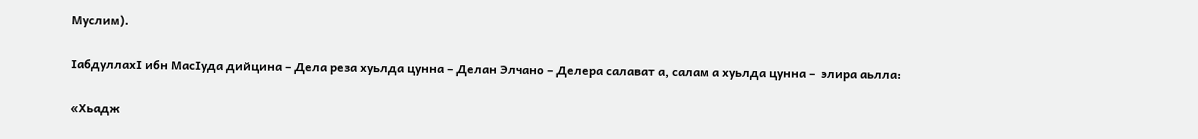Муслим).

IабдуллахI ибн МасIуда дийцина – Дела реза хуьлда цунна – Делан Элчано – Делера салават а, салам а хуьлда цунна –  элира аьлла:

«Хьадж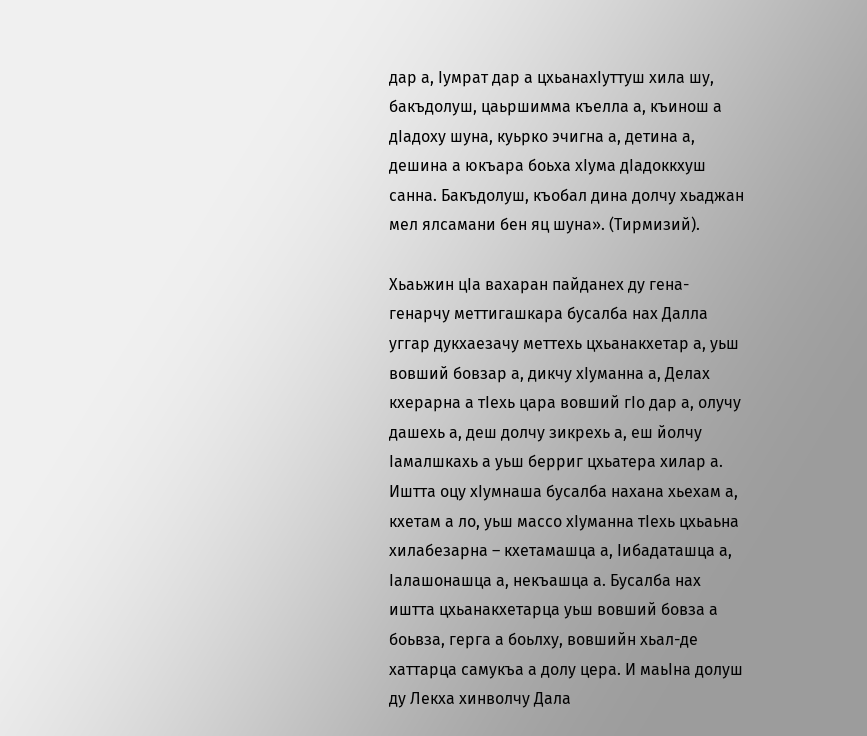дар а, Iумрат дар а цхьанахIуттуш хила шу, бакъдолуш, цаьршимма къелла а, къинош а дIадоху шуна, куьрко эчигна а, детина а, дешина а юкъара боьха хIума дIадоккхуш санна. Бакъдолуш, къобал дина долчу хьаджан мел ялсамани бен яц шуна». (Тирмизий).

Хьаьжин цIа вахаран пайданех ду гена-генарчу меттигашкара бусалба нах Далла уггар дукхаезачу меттехь цхьанакхетар а, уьш вовший бовзар а, дикчу хIуманна а, Делах кхерарна а тIехь цара вовший гIо дар а, олучу дашехь а, деш долчу зикрехь а, еш йолчу Iамалшкахь а уьш берриг цхьатера хилар а. Иштта оцу хIумнаша бусалба нахана хьехам а, кхетам а ло, уьш массо хIуманна тIехь цхьаьна хилабезарна – кхетамашца а, Iибадаташца а, Iалашонашца а, некъашца а. Бусалба нах иштта цхьанакхетарца уьш вовший бовза а боьвза, герга а боьлху, вовшийн хьал-де хаттарца самукъа а долу цера. И маьIна долуш ду Лекха хинволчу Дала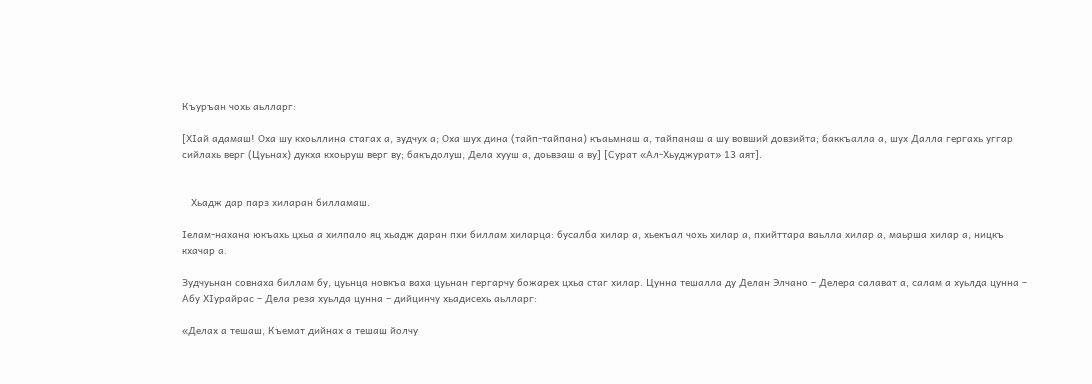Къуръан чохь аьлларг:

[ХIай адамаш! Оха шу кхоьллина стагах а, зудчух а; Оха шух дина (тайп-тайпана) къаьмнаш а, тайпанаш а шу вовший довзийта; баккъалла а, шух Далла гергахь уггар сийлахь верг (Цуьнах) дукха кхоьруш верг ву; бакъдолуш, Дела хууш а, доьвзаш а ву] [Сурат «Ал-Хьуджурат» 13 аят].


   Хьадж дар парз хиларан билламаш.

Iелам-нахана юкъахь цхьа а хилпало яц хьадж даран пхи биллам хиларца: бусалба хилар а, хьекъал чохь хилар а, пхийттара ваьлла хилар а, маьрша хилар а, ницкъ кхачар а.

Зудчуьнан совнаха биллам бу, цуьнца новкъа ваха цуьнан гергарчу божарех цхьа стаг хилар. Цунна тешалла ду Делан Элчано – Делера салават а, салам а хуьлда цунна – Абу ХIурайрас – Дела реза хуьлда цунна – дийцинчу хьадисехь аьлларг:

«Делах а тешаш, Къемат дийнах а тешаш йолчу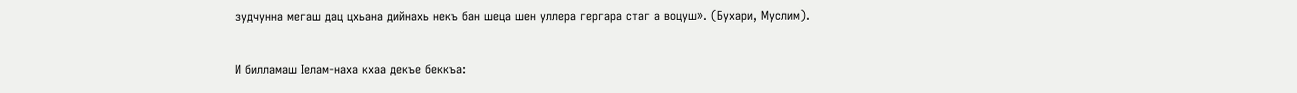зудчунна мегаш дац цхьана дийнахь некъ бан шеца шен уллера гергара стаг а воцуш». (Бухари, Муслим).

И билламаш Iелам-наха кхаа декъе беккъа: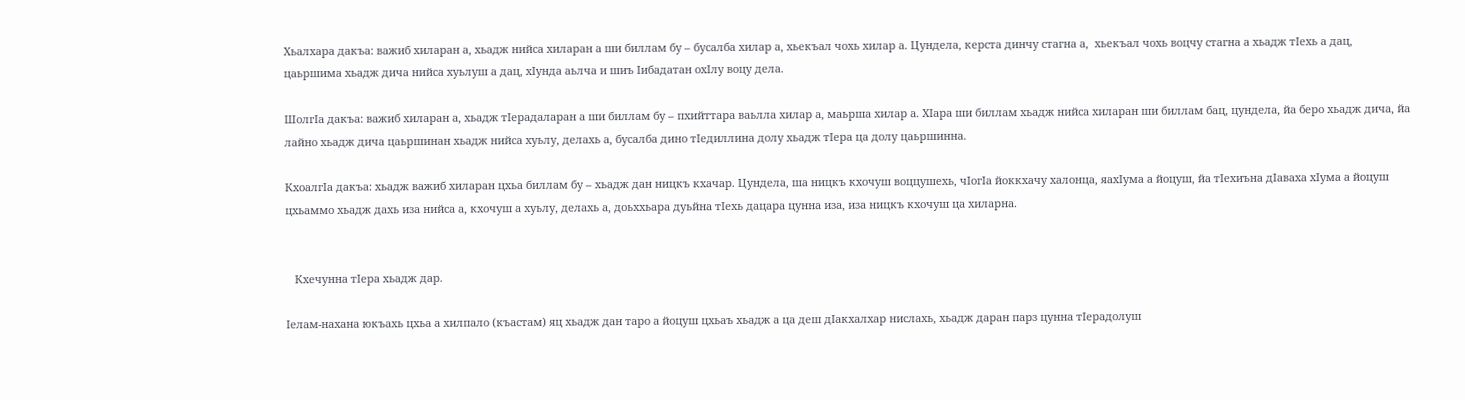Хьалхара дакъа: важиб хиларан а, хьадж нийса хиларан а ши биллам бу – бусалба хилар а, хьекъал чохь хилар а. Цундела, керста динчу стагна а,  хьекъал чохь воцчу стагна а хьадж тIехь а дац, цаьршима хьадж дича нийса хуьлуш а дац, хIунда аьлча и шиъ Iибадатан охIлу воцу дела.

ШолгIа дакъа: важиб хиларан а, хьадж тIерадаларан а ши биллам бу – пхийттара ваьлла хилар а, маьрша хилар а. ХIара ши биллам хьадж нийса хиларан ши биллам бац, цундела, йа беро хьадж дича, йа лайно хьадж дича цаьршинан хьадж нийса хуьлу, делахь а, бусалба дино тIедиллина долу хьадж тIера ца долу цаьршинна.

КхоалгIа дакъа: хьадж важиб хиларан цхьа биллам бу – хьадж дан ницкъ кхачар. Цундела, ша ницкъ кхочуш воццушехь, чIогIа йоккхачу халонца, яахIума а йоцуш, йа тIехиъна дIаваха хIума а йоцуш цхьаммо хьадж дахь иза нийса а, кхочуш а хуьлу, делахь а, доьххьара дуьйна тIехь дацара цунна иза, иза ницкъ кхочуш ца хиларна.


   Кхечунна тIера хьадж дар.

Iелам-нахана юкъахь цхьа а хилпало (къастам) яц хьадж дан таро а йоцуш цхьаъ хьадж а ца деш дIакхалхар нислахь, хьадж даран парз цунна тIерадолуш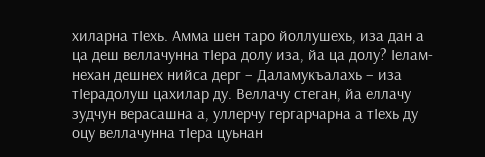хиларна тIехь. Амма шен таро йоллушехь, иза дан а ца деш веллачунна тIера долу иза, йа ца долу? Iелам-нехан дешнех нийса дерг – Даламукъалахь – иза тIерадолуш цахилар ду. Веллачу стеган, йа еллачу зудчун верасашна а, уллерчу гергарчарна а тIехь ду оцу веллачунна тIера цуьнан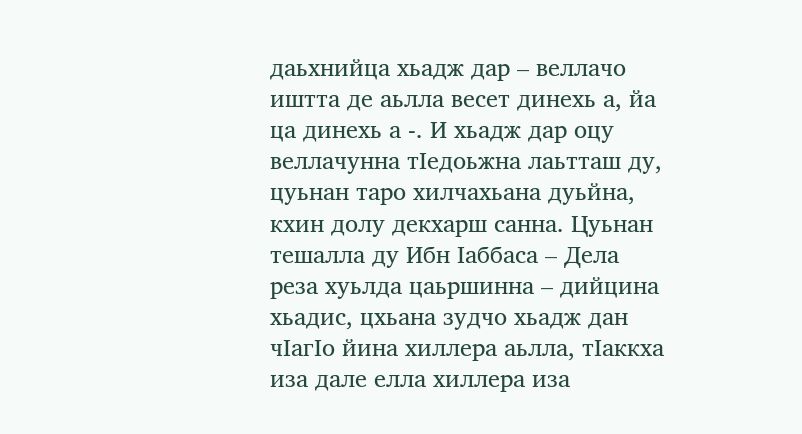даьхнийца хьадж дар – веллачо иштта де аьлла весет динехь а, йа ца динехь а -. И хьадж дар оцу веллачунна тIедоьжна лаьтташ ду, цуьнан таро хилчахьана дуьйна, кхин долу декхарш санна. Цуьнан тешалла ду Ибн Iаббаса – Дела реза хуьлда цаьршинна – дийцина хьадис, цхьана зудчо хьадж дан чIагIо йина хиллера аьлла, тIаккха иза дале елла хиллера иза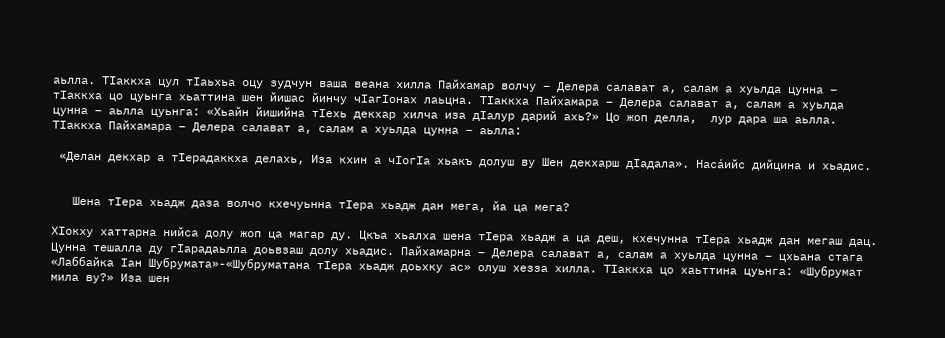аьлла. ТIаккха цул тIаьхьа оцу зудчун ваша веана хилла Пайхамар волчу – Делера салават а, салам а хуьлда цунна – тIаккха цо цуьнга хьаттина шен йишас йинчу чIагIонах лаьцна. ТIаккха Пайхамара – Делера салават а, салам а хуьлда цунна – аьлла цуьнга: «Хьайн йишийна тIехь декхар хилча иза дIалур дарий ахь?» Цо жоп делла,  лур дара ша аьлла. ТIаккха Пайхамара – Делера салават а, салам а хуьлда цунна – аьлла:

 «Делан декхар а тIерадаккха делахь, Иза кхин а чIогIа хьакъ долуш ву Шен декхарш дIадала». Насáийс дийцина и хьадис.


   Шена тIера хьадж даза волчо кхечуьнна тIера хьадж дан мега, йа ца мега?

ХIокху хаттарна нийса долу жоп ца магар ду. Цкъа хьалха шена тIера хьадж а ца деш, кхечунна тIера хьадж дан мегаш дац. Цунна тешалла ду гIарадаьлла доьвзаш долу хьадис. Пайхамарна – Делера салават а, салам а хуьлда цунна – цхьана стага «Лаббайка Iан Шубрумата»-«Шубруматана тIера хьадж доьхку ас» олуш хезза хилла. ТIаккха цо хаьттина цуьнга: «Шубрумат мила ву?» Иза шен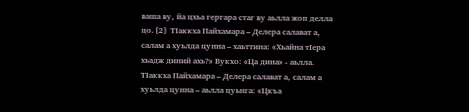ваша ву, йа цхьа гергара стаг ву аьлла жоп делла цо.[2] ТIаккха Пайхамара – Делера салават а, салам а хуьлда цунна – хаьттина: «Хьайна тIера хьадж диний ахь?» Вукхо: «Ца дина» - аьлла. ТIаккха Пайхамара – Делера салават а, салам а хуьлда цунна – аьлла цуьнга: «Цкъа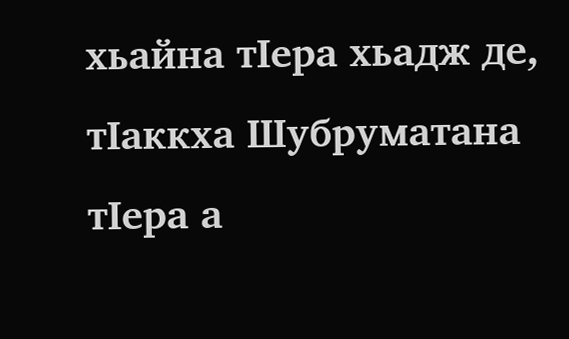хьайна тIера хьадж де, тIаккха Шубруматана тIера а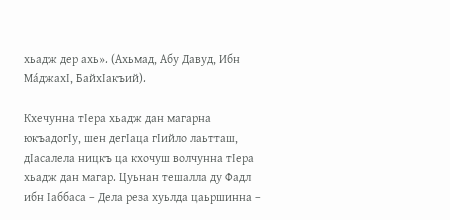хьадж дер ахь». (Ахьмад, Абу Давуд, Ибн МáджахI, БайхIакъий).

Кхечунна тIера хьадж дан магарна юкъадогIу, шен дегIаца гIийло лаьтташ, дIасалела ницкъ ца кхочуш волчунна тIера хьадж дан магар. Цуьнан тешалла ду Фадл ибн Iаббаса – Дела реза хуьлда цаьршинна –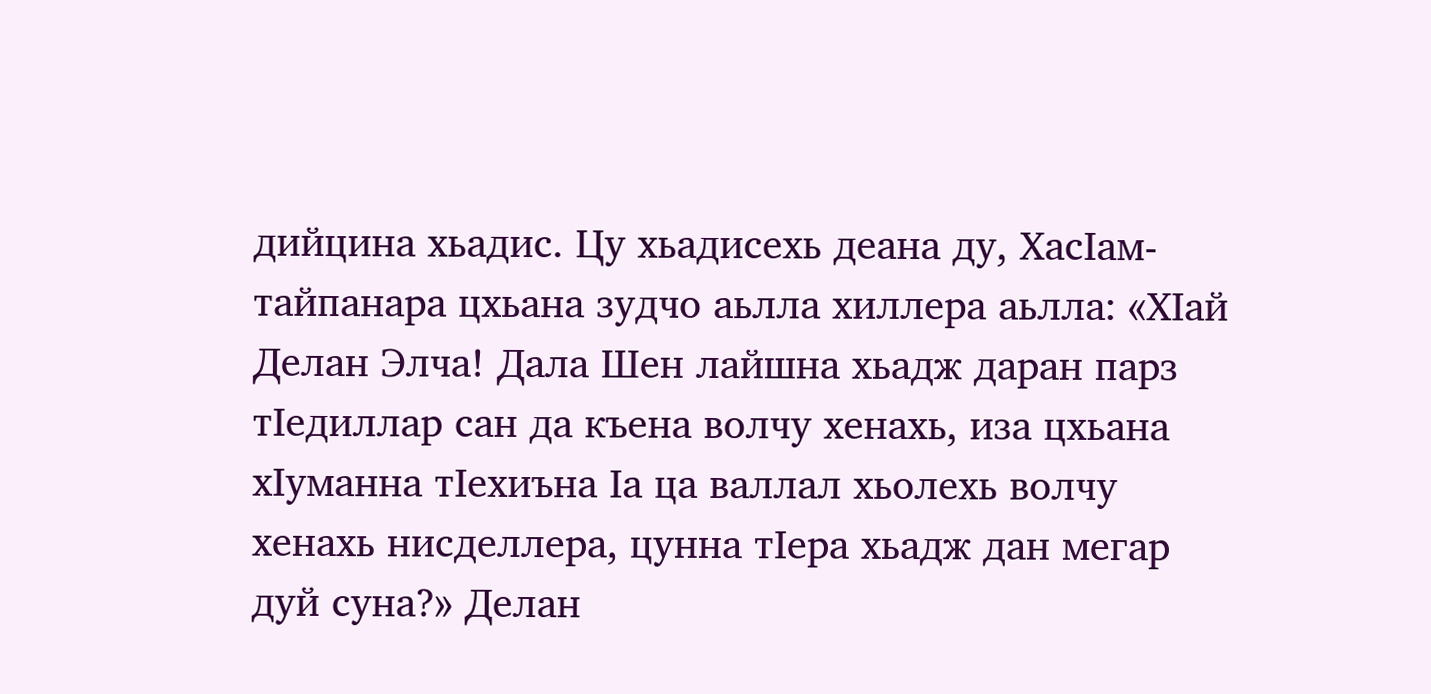дийцина хьадис. Цу хьадисехь деана ду, ХасIам-тайпанара цхьана зудчо аьлла хиллера аьлла: «ХIай Делан Элча! Дала Шен лайшна хьадж даран парз тIедиллар сан да къена волчу хенахь, иза цхьана хIуманна тIехиъна Iа ца валлал хьолехь волчу хенахь нисделлера, цунна тIера хьадж дан мегар дуй суна?» Делан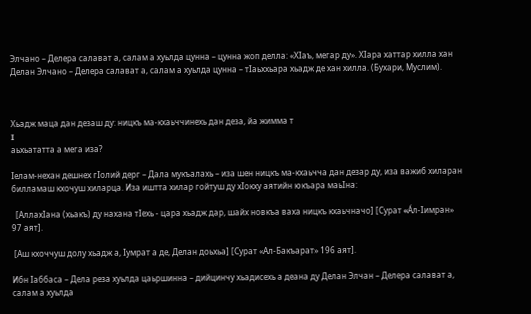Элчано – Делера салават а, салам а хуьлда цунна – цунна жоп делла: «ХIаъ, мегар ду». ХIара хаттар хилла хан Делан Элчано – Делера салават а, салам а хуьлда цунна – тIаьххьара хьадж де хан хилла. (Бухари, Муслим).



Хьадж маца дан дезаш ду: ницкъ ма-кхаьччинехь дан деза, йа жимма т
I
аьхьататта а мега иза?

Iелам-нехан дешнех гIолий дерг – Дала мукъалахь – иза шен ницкъ ма-кхаьчча дан дезар ду, иза важиб хиларан билламаш кхочуш хиларца. Иза иштта хилар гойтуш ду хIокху аятийн юкъара маьIна:

  [АллахIана (хьакъ) ду нахана тIехь - цара хьадж дар, шайх новкъа ваха ницкъ кхаьчначо] [Сурат «Áл-Iимран» 97 аят].

 [Аш кхоччуш долу хьадж а, Iумрат а де, Делан доьхьа] [Сурат «Ал-Бакъарат» 196 аят].

Ибн Iаббаса – Дела реза хуьлда цаьршинна – дийцинчу хьадисехь а деана ду Делан Элчан – Делера салават а, салам а хуьлда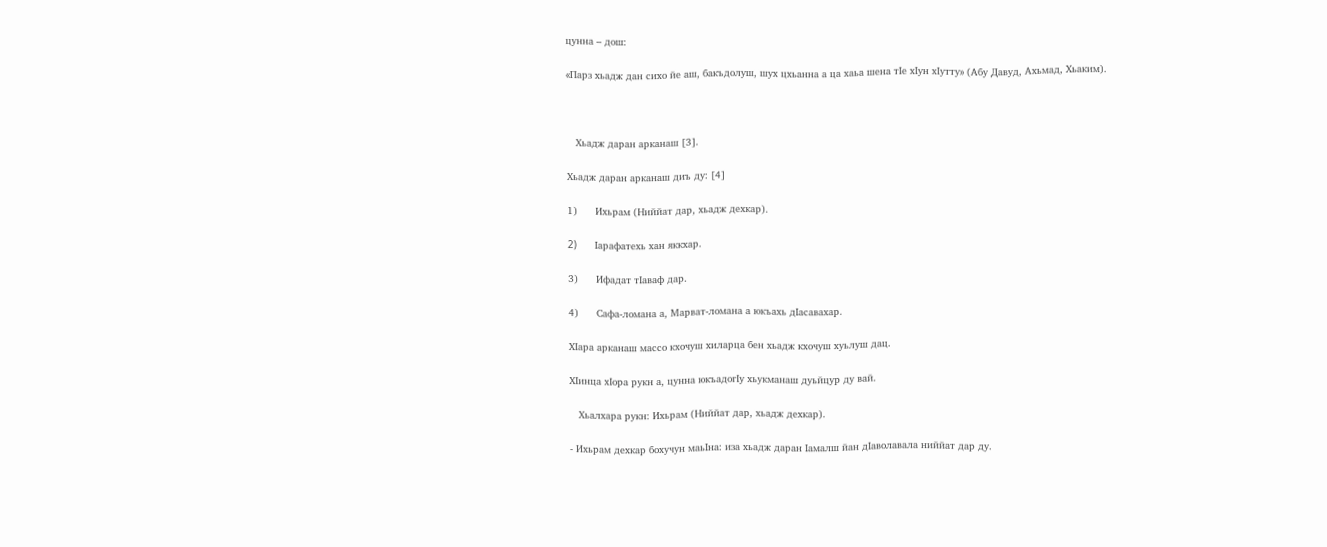цунна – дош:

«Парз хьадж дан сихо йе аш, бакъдолуш, шух цхьанна а ца хаьа шена тIе хIун хIутту» (Абу Давуд, Ахьмад, Хьаким).



   Хьадж даран арканаш [3].

Хьадж даран арканаш диъ ду: [4]

1)      Ихьрам (Ниййат дар, хьадж дехкар).

2)      Iарафатехь хан яккхар.

3)      Ифадат тIаваф дар.

4)      Сафа-ломана а, Марват-ломана а юкъахь дIасавахар.

ХIара арканаш массо кхочуш хиларца бен хьадж кхочуш хуьлуш дац.

ХIинца хIора рукн а, цунна юкъадогIу хьукманаш дуьйцур ду вай.

   Хьалхара рукн: Ихьрам (Ниййат дар, хьадж дехкар).

- Ихьрам дехкар бохучун маьIна: иза хьадж даран Iамалш йан дIаволавала ниййат дар ду.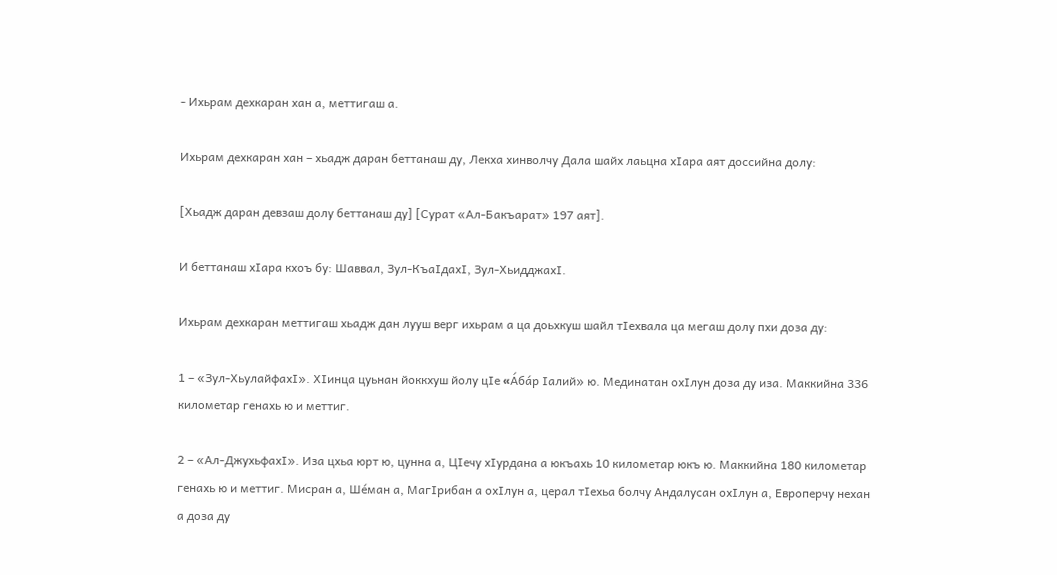- Ихьрам дехкаран хан а, меттигаш а.

Ихьрам дехкаран хан – хьадж даран беттанаш ду, Лекха хинволчу Дала шайх лаьцна хIара аят доссийна долу:

[Хьадж даран девзаш долу беттанаш ду] [Сурат «Ал-Бакъарат» 197 аят].

И беттанаш хIара кхоъ бу: Шаввал, Зул-КъаIдахI, Зул-ХьидджахI.

Ихьрам дехкаран меттигаш хьадж дан лууш верг ихьрам а ца доьхкуш шайл тIехвала ца мегаш долу пхи доза ду:

1 – «Зул-ХьулайфахI». ХIинца цуьнан йоккхуш йолу цIе «Áбáр Iалий» ю. Мединатан охIлун доза ду иза. Маккийна 336 километар генахь ю и меттиг.

2 – «Ал-ДжухьфахI». Иза цхьа юрт ю, цунна а, ЦIечу хIурдана а юкъахь 10 километар юкъ ю. Маккийна 180 километар генахь ю и меттиг. Мисран а, Шéман а, МагIрибан а охIлун а, церал тIехьа болчу Андалусан охIлун а, Европерчу нехан а доза ду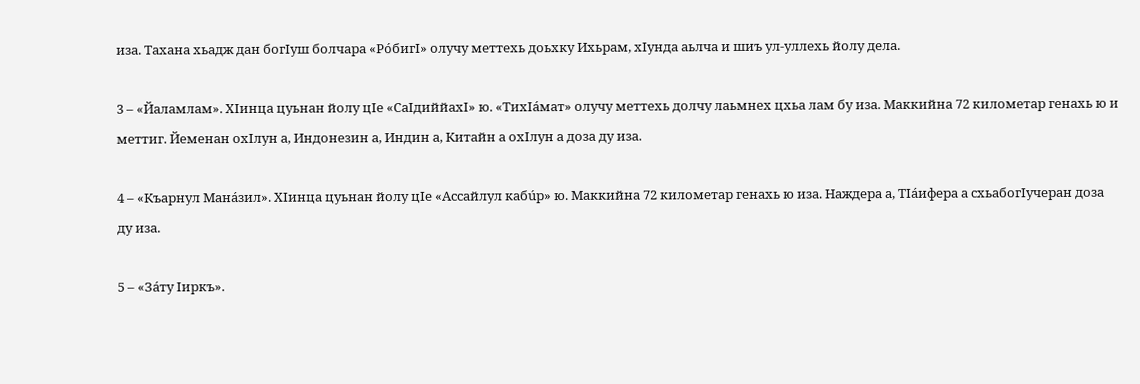иза. Тахана хьадж дан богIуш болчара «РóбигI» олучу меттехь доьхку Ихьрам, хIунда аьлча и шиъ ул-уллехь йолу дела.

3 – «Йаламлам». ХIинца цуьнан йолу цIе «СаIдиййахI» ю. «ТихIáмат» олучу меттехь долчу лаьмнех цхьа лам бу иза. Маккийна 72 километар генахь ю и меттиг. Йеменан охIлун а, Индонезин а, Индин а, Китайн а охIлун а доза ду иза.

4 – «Къарнул Манáзил». ХIинца цуьнан йолу цIе «Ассайлул кабúр» ю. Маккийна 72 километар генахь ю иза. Наждера а, ТIáифера а схьабогIучеран доза ду иза.

5 – «Зáту Iиркъ».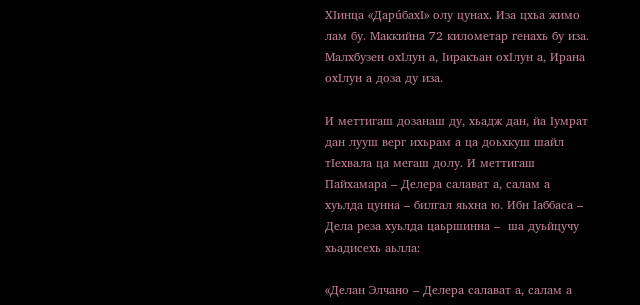ХIинца «ДарúбахI» олу цунах. Иза цхьа жимо лам бу. Маккийна 72 километар генахь бу иза. Малхбузен охIлун а, Iиракъан охIлун а, Ирана охIлун а доза ду иза.

И меттигаш дозанаш ду, хьадж дан, йа Iумрат дан лууш верг ихьрам а ца доьхкуш шайл тIехвала ца мегаш долу. И меттигаш Пайхамара – Делера салават а, салам а хуьлда цунна – билгал яьхна ю. Ибн Iаббаса – Дела реза хуьлда цаьршинна –  ша дуьйцучу хьадисехь аьлла:

«Делан Элчано – Делера салават а, салам а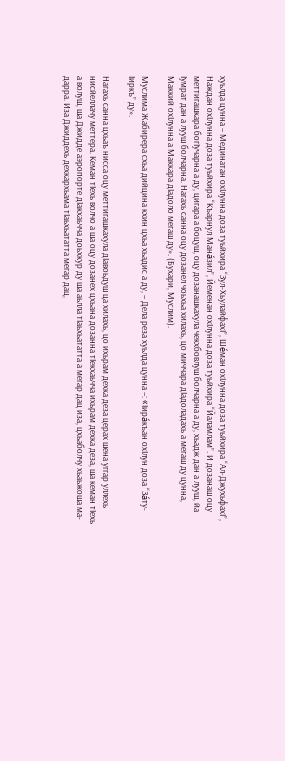хуьлда цунна – Мединатан охIлунна доза туьйхира “Зул-ХьулайфахI”, Шéман охIлунна доза туьйхира “Ал-ДжухьфахI”, Наждан охIлунна доза туьйхира “Къарнул Манáзил”, Йеменан охIлунна доза туьйхира “Йаламлам”. И дозанаш оцу меттигашкара богIучарна а ду, цигара а боцуш, оцу дозанашкахула чекхбовлуш болчарна а ду, хьадж дан а лууш, йа Iумрат дан а лууш болчарна. Нагахь санна оцу дозанел чоьхьа хилахь, цо миччара дIадоладахь а мегаш ду цунна, Маккий охIлунна а Маккара дIадоло мегаш ду». (Бухари, Муслим).

Муслима Жабирера схьа дийцина кхин цхьа хьадис а ду, – Дела реза хуьлда цунна –: «Iирáкъан охIлун доза “Зáту-Iиркъ” ду».

Нагахь санна цхьаъ нисса оцу меттигашкахула дIавоьдуш ца хилахь, цо ихьрам дехка деза церах шена уггар уллехь нисйеллачу меттера. Кеман тIехь волчо а ша оцу дозанех цхьана дозанна тIекхаьчча ихьрам дехка деза, ша кеман тIехь а волуш, ша Джидде аэропорте дIакхаьчча доьхкур ду ша аьлла тIаьхьататта а мегар дац иза, цхьаболчу хьаьжоша ма-дарра. Иза Джиддехь дехкархьама тIаьхьататта мегар дац,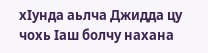хIунда аьлча Джидда цу чохь Iаш болчу нахана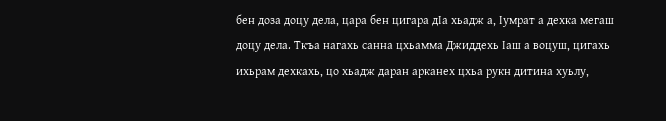бен доза доцу дела, цара бен цигара дIа хьадж а, Iумрат а дехка мегаш доцу дела. Ткъа нагахь санна цхьамма Джиддехь Iаш а воцуш, цигахь ихьрам дехкахь, цо хьадж даран арканех цхьа рукн дитина хуьлу,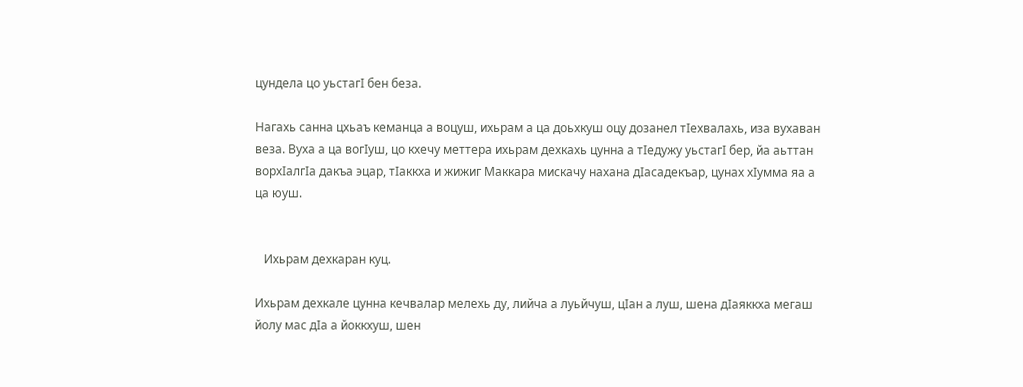цундела цо уьстагI бен беза.

Нагахь санна цхьаъ кеманца а воцуш, ихьрам а ца доьхкуш оцу дозанел тIехвалахь, иза вухаван веза. Вуха а ца вогIуш, цо кхечу меттера ихьрам дехкахь цунна а тIедужу уьстагI бер, йа аьттан ворхIалгIа дакъа эцар, тIаккха и жижиг Маккара мискачу нахана дIасадекъар, цунах хIумма яа а ца юуш.


   Ихьрам дехкаран куц.

Ихьрам дехкале цунна кечвалар мелехь ду, лийча а луьйчуш, цIан а луш, шена дIаяккха мегаш йолу мас дIа а йоккхуш, шен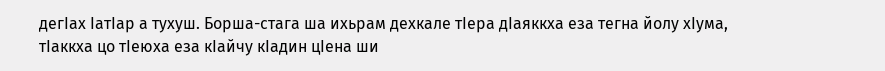дегIах IатIар а тухуш. Борша-стага ша ихьрам дехкале тIера дIаяккха еза тегна йолу хIума, тIаккха цо тIеюха еза кIайчу кIадин цIена ши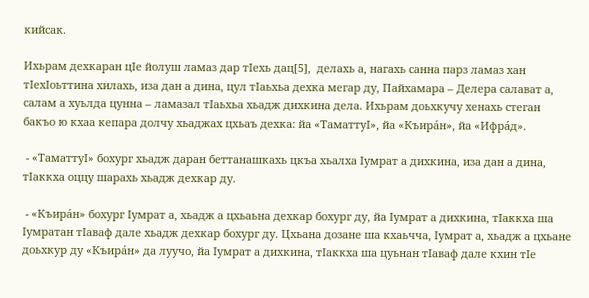кийсак.

Ихьрам дехкаран цIе йолуш ламаз дар тIехь дац[5],  делахь а, нагахь санна парз ламаз хан тIехIоьттина хилахь, иза дан а дина, цул тIаьхьа дехка мегар ду, Пайхамара – Делера салават а, салам а хуьлда цунна – ламазал тIаьхьа хьадж дихкина дела. Ихьрам доьхкучу хенахь стеган бакъо ю кхаа кепара долчу хьаджах цхьаъ дехка: йа «ТаматтуI», йа «Къирáн», йа «Ифрáд».

 - «ТаматтуI» бохург хьадж даран беттанашкахь цкъа хьалха Iумрат а дихкина, иза дан а дина, тIаккха оццу шарахь хьадж дехкар ду.

 - «Къирáн» бохург Iумрат а, хьадж а цхьаьна дехкар бохург ду, йа Iумрат а дихкина, тIаккха ша Iумратан тIаваф дале хьадж дехкар бохург ду. Цхьана дозане ша кхаьчча, Iумрат а, хьадж а цхьане доьхкур ду «Къирáн» да луучо, йа Iумрат а дихкина, тIаккха ша цуьнан тIаваф дале кхин тIе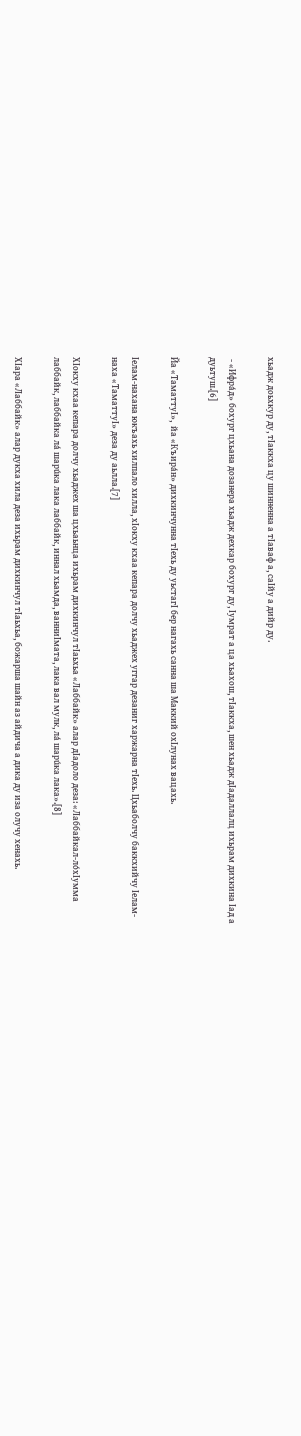хьадж доьхкур ду, тIаккха цу шинненна а тIаваф а, саIйу а дийр ду.

 - «Ифрáд» бохург цхьана дозанера хьадж дехкар бохург ду, Iумрат а ца хьахош, тIаккха, шен хьадж дIадаллалц ихьрам дихкина Iад а дуьтуш.[6]

Йа «ТаматтуI»,  йа «Къирáн» дихкинчунна тIехь ду уьстагI бер нагахь санна ша Маккий охIлунах вацахь.

Iелам-нахана юкъахь хилпало хилла, хIокху кхаа кепара долчу хьаджех уггар дезаниг харжарна тIехь. Цхьаболчу баккхийчу Iелам-наха «ТаматтуI» деза ду аьлла.[7]

ХIокху кхаа кепара долчу хьаджех ша цхьаьнца ихьрам дихкинчул тIаьхьа «Лаббайк» алар дIадоло деза: «Лаббайкал-лóхIумма лаббайк, лаббайка лá шарúка лака лаббайк, иннал хьамда, ванниIмата, лака вал мулк, лá шарúка лака».[8]

ХIара «Лаббайк» алар дукха хила деза ихьрам дихкинчул тIаьхьа, божарша шайн аз айдича а дика ду иза олучу хенахь.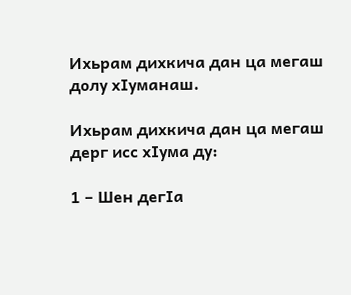Ихьрам дихкича дан ца мегаш долу хIуманаш.

Ихьрам дихкича дан ца мегаш дерг исс хIума ду:

1 – Шен дегIа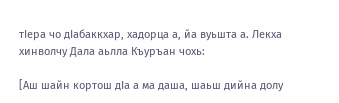тIера чо дIабаккхар, хадорца а, йа вуьшта а. Лекха хинволчу Дала аьлла Къуръан чохь:

[Аш шайн кортош дIа а ма даша, шаьш дийна долу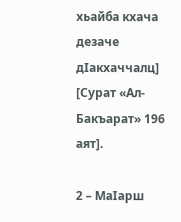хьайба кхача дезаче дIакхаччалц] [Сурат «Ал-Бакъарат» 196 аят].

2 – МаIарш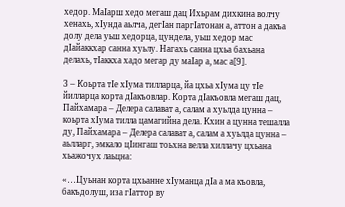хедор. МаIарш хедо мегаш дац Ихьрам дихкина волчу хенахь, хIунда аьлча, дегIан паргIатонан а, аттон а дакъа долу дела уьш хедорца, цундела, уьш хедор мас дIайаккхар санна хуьлу. Нагахь санна цхьа бахьана делахь, тIаккха хадо мегар ду маIар а, мас а[9].

3 – Коьрта тIе хIума тилларца, йа цхьа хIума цу тIе йилларца корта дIакъовлар. Корта дIакъовла мегаш дац, Пайхамара – Делера салават а, салам а хуьлда цунна – коьрта хIума тилла цамагийна дела. Кхин а цунна тешалла ду, Пайхамара – Делера салават а, салам а хуьлда цунна – аьлларг, эмкало цIингаш тоьхна велла хиллачу цхьана хьажочух лаьцна:

«…Цуьнан корта цхьанне хIуманца дIа а ма къовла, бакъдолуш, иза гIаттор ву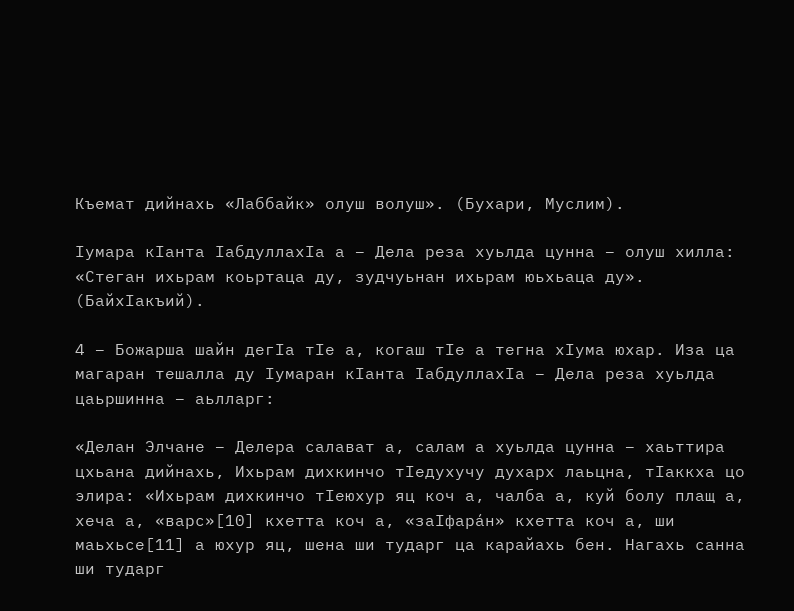Къемат дийнахь «Лаббайк» олуш волуш». (Бухари, Муслим).

Iумара кIанта IабдуллахIа а – Дела реза хуьлда цунна – олуш хилла: «Стеган ихьрам коьртаца ду, зудчуьнан ихьрам юьхьаца ду». (БайхIакъий).

4 – Божарша шайн дегIа тIе а, когаш тIе а тегна хIума юхар. Иза ца магаран тешалла ду Iумаран кIанта IабдуллахIа – Дела реза хуьлда цаьршинна – аьлларг:

«Делан Элчане – Делера салават а, салам а хуьлда цунна – хаьттира цхьана дийнахь, Ихьрам дихкинчо тIедухучу духарх лаьцна, тIаккха цо элира: «Ихьрам дихкинчо тIеюхур яц коч а, чалба а, куй болу плащ а, хеча а, «варс»[10] кхетта коч а, «заIфарáн» кхетта коч а, ши маьхьсе[11] а юхур яц, шена ши тударг ца карайахь бен. Нагахь санна ши тударг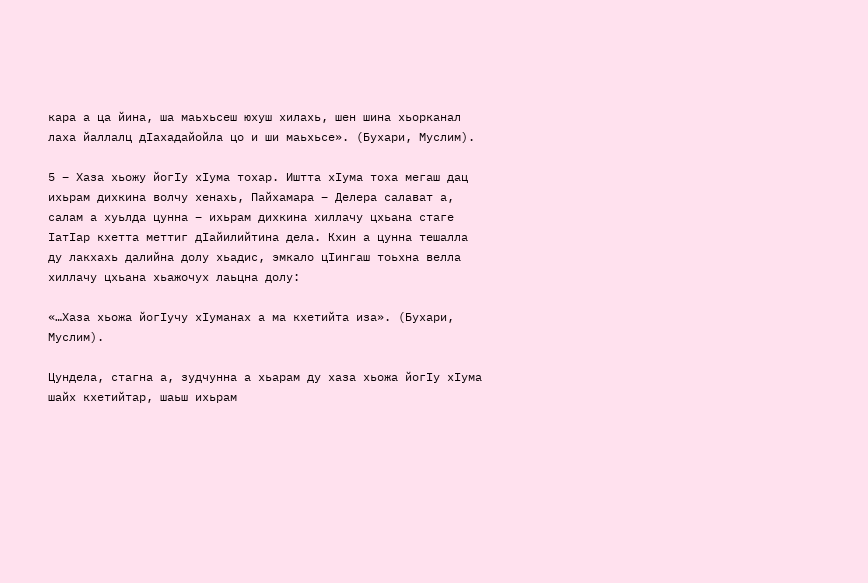кара а ца йина, ша маьхьсеш юхуш хилахь, шен шина хьорканал лаха йаллалц дIахадайойла цо и ши маьхьсе». (Бухари, Муслим).

5 – Хаза хьожу йогIу хIума тохар. Иштта хIума тоха мегаш дац ихьрам дихкина волчу хенахь, Пайхамара – Делера салават а, салам а хуьлда цунна – ихьрам дихкина хиллачу цхьана стаге IатIар кхетта меттиг дIайилийтина дела. Кхин а цунна тешалла ду лакхахь далийна долу хьадис, эмкало цIингаш тоьхна велла хиллачу цхьана хьажочух лаьцна долу:

«…Хаза хьожа йогIучу хIуманах а ма кхетийта иза». (Бухари, Муслим).

Цундела, стагна а, зудчунна а хьарам ду хаза хьожа йогIу хIума шайх кхетийтар, шаьш ихьрам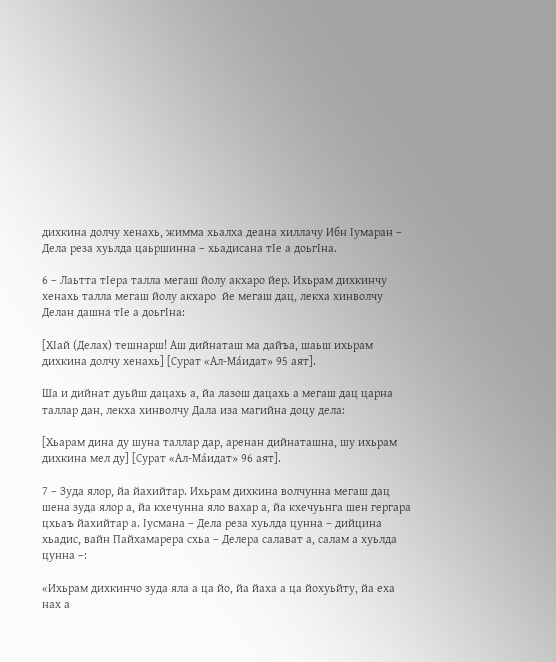дихкина долчу хенахь, жимма хьалха деана хиллачу Ибн Iумаран – Дела реза хуьлда цаьршинна – хьадисана тIе а доьгIна.

6 – Лаьтта тIера талла мегаш йолу акхаро йер. Ихьрам дихкинчу хенахь талла мегаш йолу акхаро  йе мегаш дац, лекха хинволчу Делан дашна тIе а доьгIна:

[ХIай (Делах) тешнарш! Аш дийнаташ ма дайъа, шаьш ихьрам дихкина долчу хенахь] [Сурат «Ал-Мáидат» 95 аят].

Ша и дийнат дуьйш дацахь а, йа лазош дацахь а мегаш дац царна таллар дан, лекха хинволчу Дала иза магийна доцу дела:

[Хьарам дина ду шуна таллар дар, аренан дийнаташна, шу ихьрам дихкина мел ду] [Сурат «Ал-Мáидат» 96 аят].

7 – Зуда ялор, йа йахийтар. Ихьрам дихкина волчунна мегаш дац шена зуда ялор а, йа кхечунна яло вахар а, йа кхечуьнга шен гергара цхьаъ йахийтар а. Iусмана – Дела реза хуьлда цунна – дийцина хьадис, вайн Пайхамарера схьа – Делера салават а, салам а хуьлда цунна –:

«Ихьрам дихкинчо зуда яла а ца йо, йа йаха а ца йохуьйту, йа еха нах а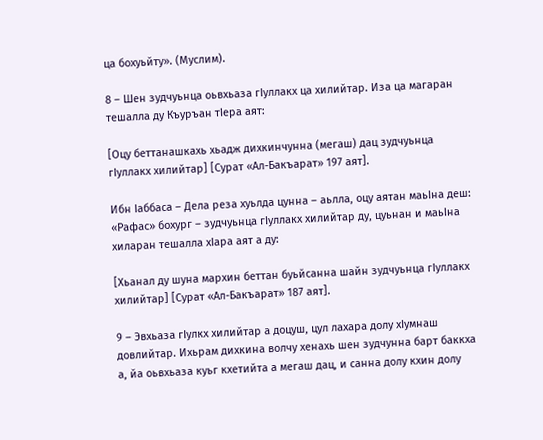ца бохуьйту». (Муслим).

8 – Шен зудчуьнца оьвхьаза гIуллакх ца хилийтар. Иза ца магаран тешалла ду Къуръан тIера аят:

[Оцу беттанашкахь хьадж дихкинчунна (мегаш) дац зудчуьнца гIуллакх хилийтар] [Сурат «Ал-Бакъарат» 197 аят].

Ибн Iаббаса – Дела реза хуьлда цунна – аьлла, оцу аятан маьIна деш: «Рафас» бохург – зудчуьнца гIуллакх хилийтар ду, цуьнан и маьIна хиларан тешалла хIара аят а ду:

[Хьанал ду шуна мархин беттан буьйсанна шайн зудчуьнца гIуллакх хилийтар] [Сурат «Ал-Бакъарат» 187 аят].

9 – Эвхьаза гIулкх хилийтар а доцуш, цул лахара долу хIумнаш довлийтар. Ихьрам дихкина волчу хенахь шен зудчунна барт баккха а, йа оьвхьаза куьг кхетийта а мегаш дац, и санна долу кхин долу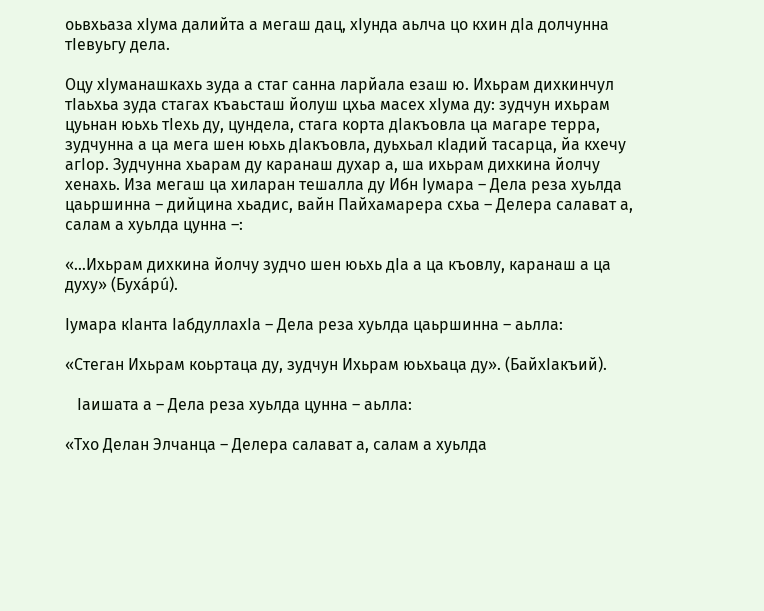оьвхьаза хIума далийта а мегаш дац, хIунда аьлча цо кхин дIа долчунна тIевуьгу дела.

Оцу хIуманашкахь зуда а стаг санна ларйала езаш ю. Ихьрам дихкинчул тIаьхьа зуда стагах къаьсташ йолуш цхьа масех хIума ду: зудчун ихьрам цуьнан юьхь тIехь ду, цундела, стага корта дIакъовла ца магаре терра, зудчунна а ца мега шен юьхь дIакъовла, дуьхьал кIадий тасарца, йа кхечу агIор. Зудчунна хьарам ду каранаш духар а, ша ихьрам дихкина йолчу хенахь. Иза мегаш ца хиларан тешалла ду Ибн Iумара – Дела реза хуьлда цаьршинна – дийцина хьадис, вайн Пайхамарера схьа – Делера салават а, салам а хуьлда цунна –:

«…Ихьрам дихкина йолчу зудчо шен юьхь дIа а ца къовлу, каранаш а ца духу» (Бухáрú).

Iумара кIанта IабдуллахIа – Дела реза хуьлда цаьршинна – аьлла:

«Стеган Ихьрам коьртаца ду, зудчун Ихьрам юьхьаца ду». (БайхIакъий).

   Iаишата а – Дела реза хуьлда цунна – аьлла:

«Тхо Делан Элчанца – Делера салават а, салам а хуьлда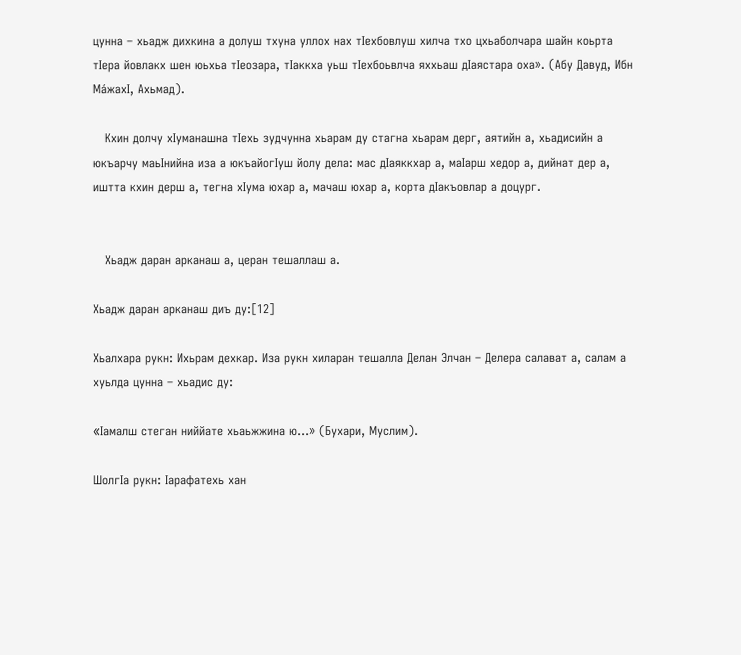цунна – хьадж дихкина а долуш тхуна уллох нах тIехбовлуш хилча тхо цхьаболчара шайн коьрта тIера йовлакх шен юьхьа тIеозара, тIаккха уьш тIехбоьвлча яххьаш дIаястара оха». (Абу Давуд, Ибн МáжахI, Ахьмад).

   Кхин долчу хIуманашна тIехь зудчунна хьарам ду стагна хьарам дерг, аятийн а, хьадисийн а юкъарчу маьIнийна иза а юкъайогIуш йолу дела: мас дIаяккхар а, маIарш хедор а, дийнат дер а, иштта кхин дерш а, тегна хIума юхар а, мачаш юхар а, корта дIакъовлар а доцург.


   Хьадж даран арканаш а, церан тешаллаш а.

Хьадж даран арканаш диъ ду:[12]

Хьалхара рукн: Ихьрам дехкар. Иза рукн хиларан тешалла Делан Элчан – Делера салават а, салам а хуьлда цунна – хьадис ду:

«Iамалш стеган ниййате хьаьжжина ю…» (Бухари, Муслим).

ШолгIа рукн: Iарафатехь хан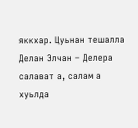яккхар. Цуьнан тешалла Делан Элчан – Делера салават а, салам а хуьлда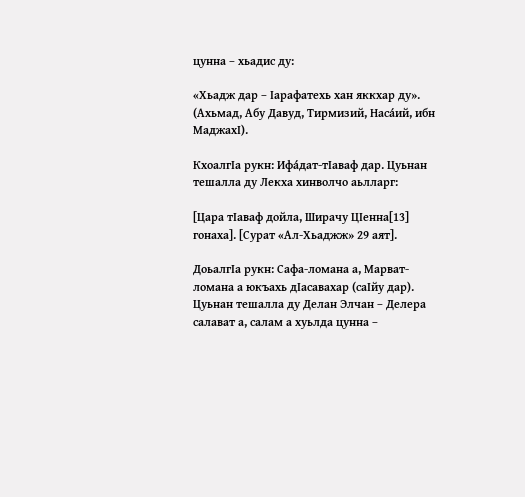цунна – хьадис ду:

«Хьадж дар – Iарафатехь хан яккхар ду». (Ахьмад, Абу Давуд, Тирмизий, Насáий, ибн МаджахI).

КхоалгIа рукн: Ифáдат-тIаваф дар. Цуьнан тешалла ду Лекха хинволчо аьлларг:

[Цара тIаваф дойла, Ширачу ЦIенна[13] гонаха]. [Сурат «Ал-Хьаджж» 29 аят].

ДоьалгIа рукн: Сафа-ломана а, Марват-ломана а юкъахь дIасавахар (саIйу дар). Цуьнан тешалла ду Делан Элчан – Делера салават а, салам а хуьлда цунна –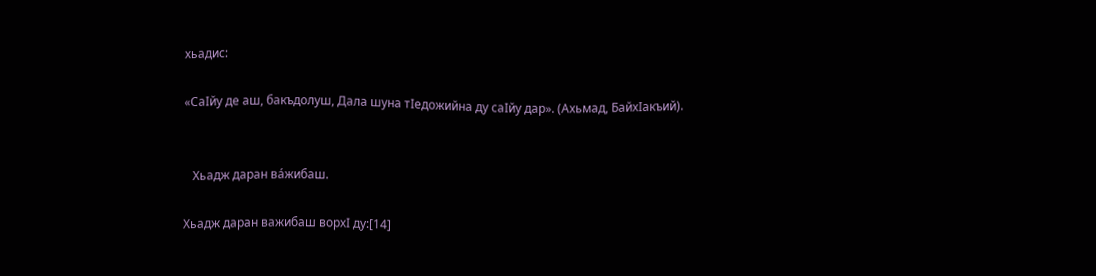хьадис:

«СаIйу де аш, бакъдолуш, Дала шуна тIедожийна ду саIйу дар». (Ахьмад, БайхIакъий).


   Хьадж даран вáжибаш.

Хьадж даран важибаш ворхI ду:[14]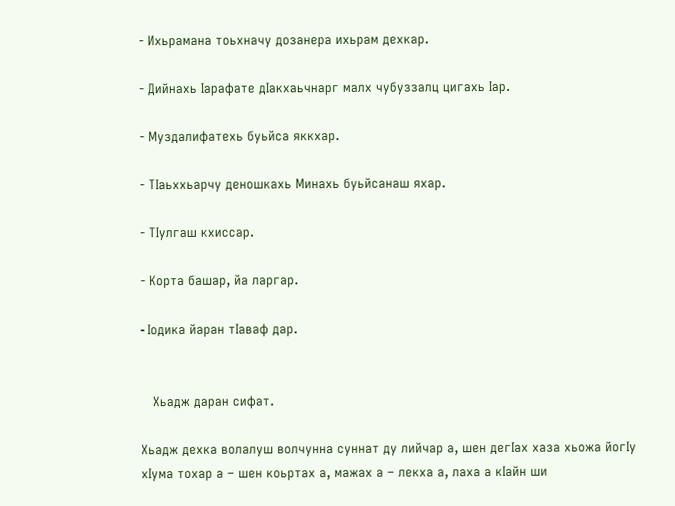- Ихьрамана тоьхначу дозанера ихьрам дехкар.

- Дийнахь Iарафате дIакхаьчнарг малх чубуззалц цигахь Iар.

- Муздалифатехь буьйса яккхар.

- ТIаьххьарчу деношкахь Минахь буьйсанаш яхар.

- ТIулгаш кхиссар.

- Корта башар, йа ларгар.

- Iодика йаран тIаваф дар.


   Хьадж даран сифат.

Хьадж дехка волалуш волчунна суннат ду лийчар а, шен дегIах хаза хьожа йогIу хIума тохар а – шен коьртах а, мажах а – лекха а, лаха а кIайн ши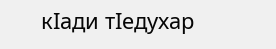кIади тIедухар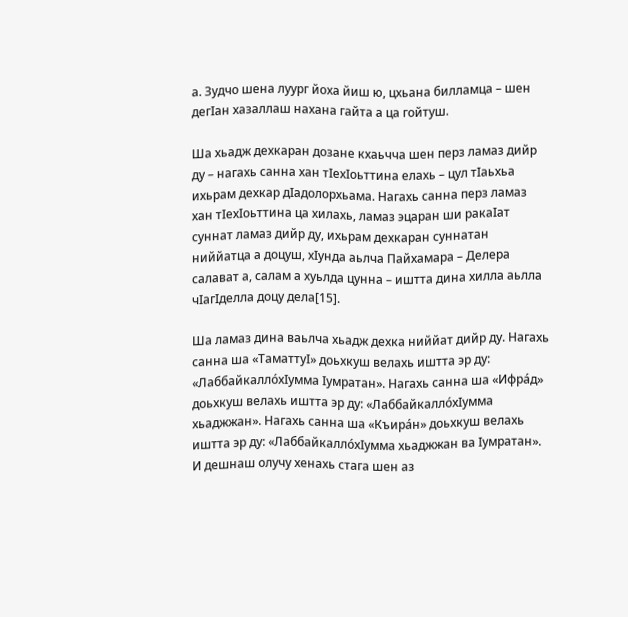а. Зудчо шена луург йоха йиш ю, цхьана билламца – шен дегIан хазаллаш нахана гайта а ца гойтуш.

Ша хьадж дехкаран дозане кхаьчча шен перз ламаз дийр ду – нагахь санна хан тIехIоьттина елахь – цул тIаьхьа ихьрам дехкар дIадолорхьама. Нагахь санна перз ламаз хан тIехIоьттина ца хилахь, ламаз эцаран ши ракаIат суннат ламаз дийр ду, ихьрам дехкаран суннатан ниййатца а доцуш, хIунда аьлча Пайхамара – Делера салават а, салам а хуьлда цунна – иштта дина хилла аьлла чIагIделла доцу дела[15].

Ша ламаз дина ваьлча хьадж дехка ниййат дийр ду. Нагахь санна ша «ТаматтуI» доьхкуш велахь иштта эр ду: «ЛаббайкаллóхIумма Iумратан». Нагахь санна ша «Ифрáд» доьхкуш велахь иштта эр ду: «ЛаббайкаллóхIумма хьаджжан». Нагахь санна ша «Къирáн» доьхкуш велахь иштта эр ду: «ЛаббайкаллóхIумма хьаджжан ва Iумратан». И дешнаш олучу хенахь стага шен аз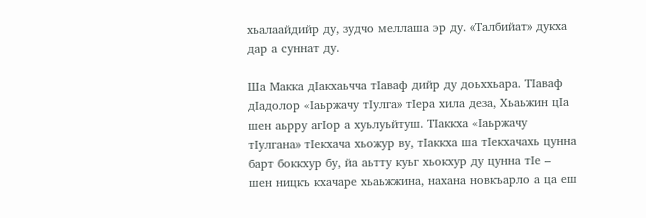хьалаайдийр ду, зудчо меллаша эр ду. «Талбийат» дукха дар а суннат ду.

Ша Макка дIакхаьчча тIаваф дийр ду доьххьара. ТIаваф дIадолор «Iаьржачу тIулга» тIера хила деза, Хьаьжин цIа шен аьрру агIор а хуьлуьйтуш. ТIаккха «Iаьржачу тIулгана» тIекхача хьожур ву, тIаккха ша тIекхачахь цунна барт боккхур бу, йа аьтту куьг хьокхур ду цунна тIе – шен ницкъ кхачаре хьаьжжина, нахана новкъарло а ца еш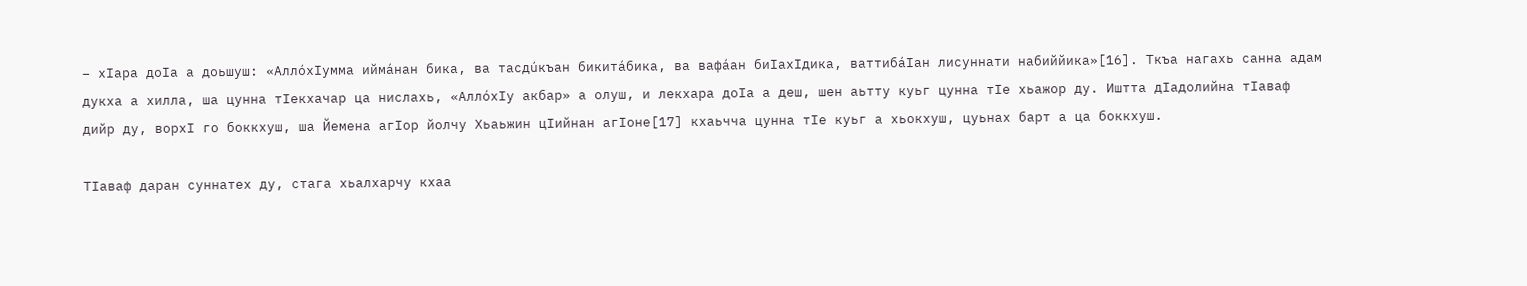– хIара доIа а доьшуш: «АллóхIумма иймáнан бика, ва тасдúкъан бикитáбика, ва вафáан биIахIдика, ваттибáIан лисуннати набиййика»[16]. Ткъа нагахь санна адам дукха а хилла, ша цунна тIекхачар ца нислахь, «АллóхIу акбар» а олуш, и лекхара доIа а деш, шен аьтту куьг цунна тIе хьажор ду. Иштта дIадолийна тIаваф дийр ду, ворхI го боккхуш, ша Йемена агIор йолчу Хьаьжин цIийнан агIоне[17] кхаьчча цунна тIе куьг а хьокхуш, цуьнах барт а ца боккхуш.

ТIаваф даран суннатех ду, стага хьалхарчу кхаа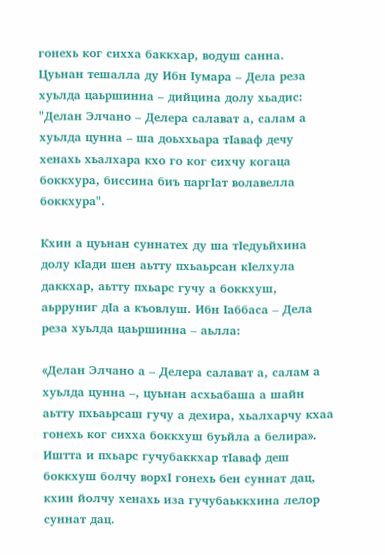гонехь ког сихха баккхар, водуш санна. Цуьнан тешалла ду Ибн Iумара – Дела реза хуьлда цаьршинна – дийцина долу хьадис: "Делан Элчано – Делера салават а, салам а хуьлда цунна – ша доьххьара тIаваф дечу хенахь хьалхара кхо го ког сихчу когаца боккхура, биссина биъ паргIат волавелла боккхура".

Кхин а цуьнан суннатех ду ша тIедуьйхина долу кIади шен аьтту пхьаьрсан кIелхула даккхар, аьтту пхьарс гучу а боккхуш, аьрруниг дIа а къовлуш. Ибн Iаббаса – Дела реза хуьлда цаьршинна – аьлла:

«Делан Элчано а – Делера салават а, салам а хуьлда цунна –, цуьнан асхьабаша а шайн аьтту пхьаьрсаш гучу а дехира, хьалхарчу кхаа гонехь ког сихха боккхуш буьйла а белира». Иштта и пхьарс гучубаккхар тIаваф деш боккхуш болчу ворхI гонехь бен суннат дац, кхин йолчу хенахь иза гучубаьккхина лелор суннат дац.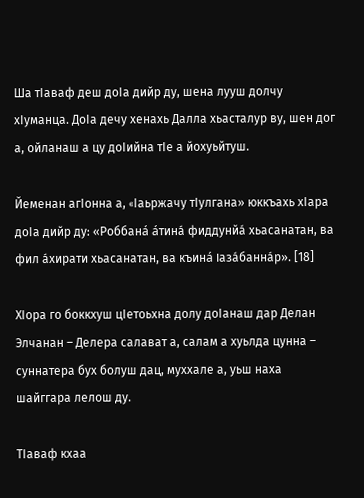Ша тIаваф деш доIа дийр ду, шена лууш долчу хIуманца. ДоIа дечу хенахь Далла хьасталур ву, шен дог а, ойланаш а цу доIийна тIе а йохуьйтуш.

Йеменан агIонна а, «Iаьржачу тIулгана» юккъахь хIара доIа дийр ду: «Роббанá áтинá фиддунйá хьасанатан, ва фил áхирати хьасанатан, ва къинá Iазáбаннáр». [18]

ХIора го боккхуш цIетоьхна долу доIанаш дар Делан Элчанан – Делера салават а, салам а хуьлда цунна – суннатера бух болуш дац, муххале а, уьш наха шайггара лелош ду.

ТIаваф кхаа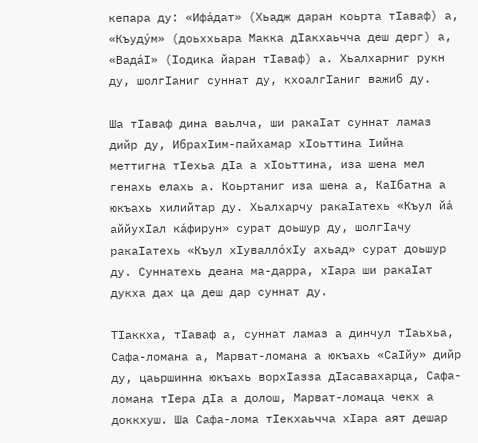кепара ду: «Ифáдат» (Хьадж даран коьрта тIаваф) а, «Къудýм» (доьххьара Макка дIакхаьчча деш дерг) а, «ВадáI» (Iодика йаран тIаваф) а. Хьалхарниг рукн ду, шолгIаниг суннат ду, кхоалгIаниг важиб ду.

Ша тIаваф дина ваьлча, ши ракаIат суннат ламаз дийр ду, ИбрахIим-пайхамар хIоьттина Iийна меттигна тIехьа дIа а хIоьттина, иза шена мел генахь елахь а. Коьртаниг иза шена а, КаIбатна а юкъахь хилийтар ду. Хьалхарчу ракаIатехь «Къул йá аййухIал кáфирун» сурат доьшур ду, шолгIачу ракаIатехь «Къул хIуваллóхIу ахьад» сурат доьшур ду. Суннатехь деана ма-дарра, хIара ши ракаIат дукха дах ца деш дар суннат ду.

ТIаккха, тIаваф а, суннат ламаз а динчул тIаьхьа, Сафа-ломана а, Марват-ломана а юкъахь «СаIйу» дийр ду, цаьршинна юкъахь ворхIазза дIасавахарца, Сафа-ломана тIера дIа а долош, Марват-ломаца чекх а доккхуш. Ша Сафа-лома тIекхаьчча хIара аят дешар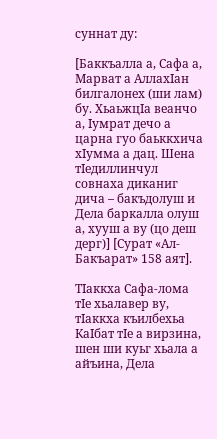суннат ду:

[Баккъалла а, Сафа а, Марват а АллахIан билгалонех (ши лам) бу. ХьаьжцIа веанчо а‚ Iумрат дечо а царна гуо баьккхича хIумма а дац. Шена тIедиллинчул совнаха диканиг дича – бакъдолуш и Дела баркалла олуш а‚ хууш а ву (цо деш дерг)] [Сурат «Ал-Бакъарат» 158 аят].

ТIаккха Сафа-лома тIе хьалавер ву, тIаккха къилбехьа КаIбат тIе а вирзина, шен ши куьг хьала а айъина, Дела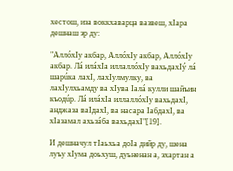хестош, иза воккхаварца вазвеш, хIара дешнаш эр ду:

"АллóхIу акбар, АллóхIу акбар, АллóхIу акбар. Лá илáхIа иллаллóхIу вахьдахIý лá шарúка лахI, лахIулмулку, ва лахIулхьамду ва хIува Iалá кулли шайъин къодúр. Лá илáхIа иллаллóхIу вахьдахI, анджаза ваIдахI, ва насара IабдахI, ва хIазамал ахьзáба вахьдахI"[19].

И дешначул тIаьхьа доIа дийр ду, шена луъу хIума доьхуш, дуьненан а, эхартан а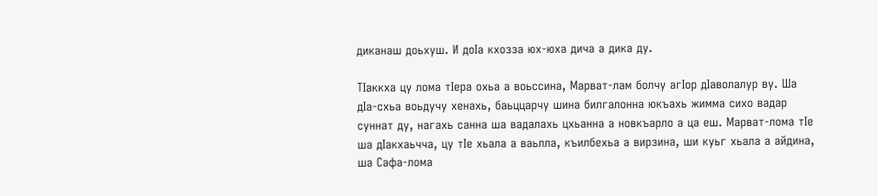диканаш доьхуш. И доIа кхозза юх-юха дича а дика ду.

ТIаккха цу лома тIера охьа а воьссина, Марват-лам болчу агIор дIаволалур ву. Ша дIа-схьа воьдучу хенахь, баьццарчу шина билгалонна юкъахь жимма сихо вадар суннат ду, нагахь санна ша вадалахь цхьанна а новкъарло а ца еш. Марват-лома тIе ша дIакхаьчча, цу тIе хьала а ваьлла, къилбехьа а вирзина, ши куьг хьала а айдина, ша Сафа-лома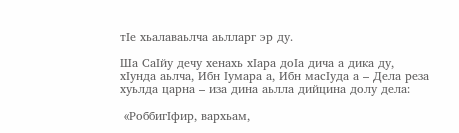тIе хьалаваьлча аьлларг эр ду.

Ша СаIйу дечу хенахь хIара доIа дича а дика ду, хIунда аьлча, Ибн Iумара а, Ибн масIуда а – Дела реза хуьлда царна – иза дина аьлла дийцина долу дела:

 «РоббигIфир, вархьам,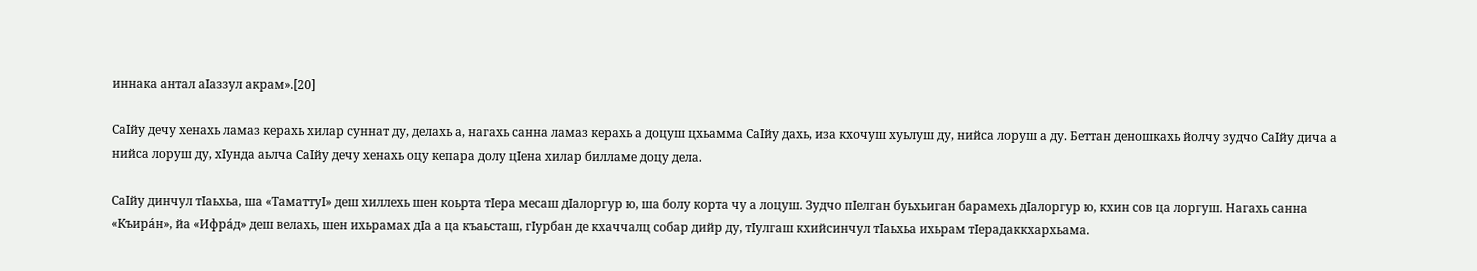иннака антал аIаззул акрам».[20]

СаIйу дечу хенахь ламаз керахь хилар суннат ду, делахь а, нагахь санна ламаз керахь а доцуш цхьамма СаIйу дахь, иза кхочуш хуьлуш ду, нийса лоруш а ду. Беттан деношкахь йолчу зудчо СаIйу дича а нийса лоруш ду, хIунда аьлча СаIйу дечу хенахь оцу кепара долу цIена хилар билламе доцу дела.

СаIйу динчул тIаьхьа, ша «ТаматтуI» деш хиллехь шен коьрта тIера месаш дIалоргур ю, ша болу корта чу а лоцуш. Зудчо пIелган буьхьиган барамехь дIалоргур ю, кхин сов ца лоргуш. Нагахь санна «Къирáн», йа «Ифрáд» деш велахь, шен ихьрамах дIа а ца къаьсташ, гIурбан де кхаччалц собар дийр ду, тIулгаш кхийсинчул тIаьхьа ихьрам тIерадаккхархьама.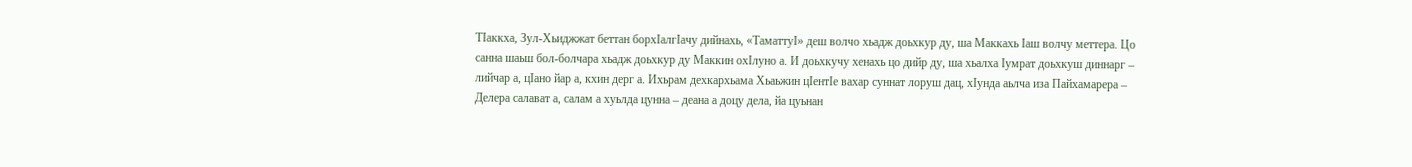ТIаккха, Зул-Хьиджжат беттан борхIалгIачу дийнахь, «ТаматтуI» деш волчо хьадж доьхкур ду, ша Маккахь Iаш волчу меттера. Цо санна шаьш бол-болчара хьадж доьхкур ду Маккин охIлуно а. И доьхкучу хенахь цо дийр ду, ша хьалха Iумрат доьхкуш диннарг – лийчар а, цIано йар а, кхин дерг а. Ихьрам дехкархьама Хьаьжин цIентIе вахар суннат лоруш дац, хIунда аьлча иза Пайхамарера – Делера салават а, салам а хуьлда цунна – деана а доцу дела, йа цуьнан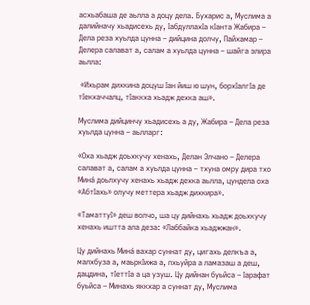асхьабаша де аьлла а доцу дела. Бухарис а, Муслима а далийначу хьадисехь ду, IабдуллахIа кIанта Жабира – Дела реза хуьлда цунна – дийцина долчу, Пайхамар – Делера салават а, салам а хуьлда цунна – шайга элира аьлла:

 «Ихьрам дихкина доцуш Iан йиш ю шун, борхIалгIа де тIекхаччалц, тIаккха хьадж дехка аш».

Муслима дийцинчу хьадисехь а ду, Жабира – Дела реза хуьлда цунна – аьлларг:

«Оха хьадж доьхкучу хенахь, Делан Элчано – Делера салават а, салам а хуьлда цунна – тхуна омру дира тхо Минá доьлхучу хенахь хьадж дехка аьлла, цундела оха «АбтIахь» олучу меттера хьадж дихкира».

«ТаматтуI» деш волчо, ша цу дийнахь хьадж доьхкучу хенахь иштта ала деза: «Лаббайка хьаджжан».

Цу дийнахь Минá вахар суннат ду, цигахь делкъа а, малхбуза а, маьркIижа а, пхьуйра а ламазаш а деш, дацдина, тIеттIа а ца узуш. Цу дийнан буьйса – Iарафат буьйса – Минахь яккхар а суннат ду, Муслима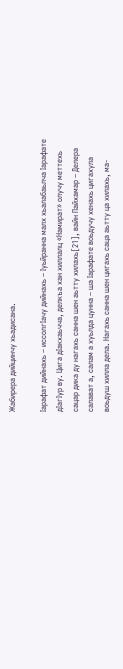Жабирера дийцинчу хьадисана.

Iарафат дийнахь – иссолгIачу дийнахь – Iуьйранна малх хьалабаьлча Iарафате дIагIур ву. Цига дIакхаьчча, делкъа хан хиллалц «Намират» олучу меттехь сацар дика ду нагахь санна шен аьтту хилахь[21], вайн Пайхамар – Делера салават а, салам а хуьлда цунна – ша Iарафате воьдучу хенахь цигахула воьдуш хилла дела. Нагахь санна шен цигахь саца аьтту ца хилахь, ма-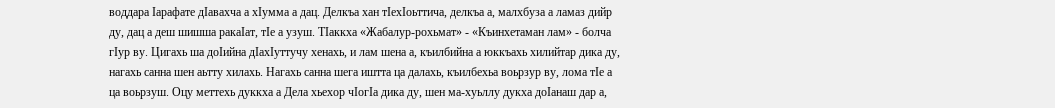воддара Iарафате дIавахча а хIумма а дац. Делкъа хан тIехIоьттича, делкъа а, малхбуза а ламаз дийр ду, дац а деш шишша ракаIат, тIе а узуш. ТIаккха «Жабалур-рохьмат» - «Къинхетаман лам» - болча гIур ву. Цигахь ша доIийна дIахIуттучу хенахь, и лам шена а, къилбийна а юккъахь хилийтар дика ду, нагахь санна шен аьтту хилахь. Нагахь санна шега иштта ца далахь, къилбехьа воьрзур ву, лома тIе а ца воьрзуш. Оцу меттехь дуккха а Дела хьехор чIогIа дика ду, шен ма-хуьллу дукха доIанаш дар а,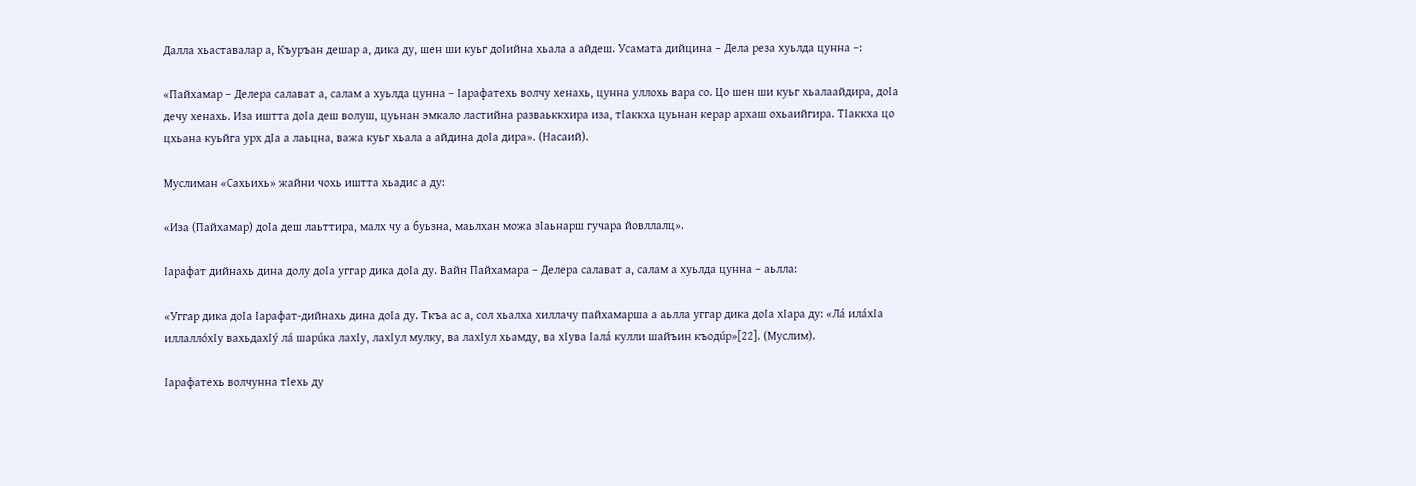Далла хьаставалар а, Къуръан дешар а, дика ду, шен ши куьг доIийна хьала а айдеш. Усамата дийцина – Дела реза хуьлда цунна –:

«Пайхамар – Делера салават а, салам а хуьлда цунна – Iарафатехь волчу хенахь, цунна уллохь вара со. Цо шен ши куьг хьалаайдира, доIа дечу хенахь. Иза иштта доIа деш волуш, цуьнан эмкало ластийна разваьккхира иза, тIаккха цуьнан керар архаш охьаийгира. ТIаккха цо цхьана куьйга урх дIа а лаьцна, важа куьг хьала а айдина доIа дира». (Насаий).

Муслиман «Сахьихь» жайни чохь иштта хьадис а ду:

«Иза (Пайхамар) доIа деш лаьттира, малх чу а буьзна, маьлхан можа зIаьнарш гучара йовллалц».

Iарафат дийнахь дина долу доIа уггар дика доIа ду. Вайн Пайхамара – Делера салават а, салам а хуьлда цунна – аьлла:

«Уггар дика доIа Iарафат-дийнахь дина доIа ду. Ткъа ас а, сол хьалха хиллачу пайхамарша а аьлла уггар дика доIа хIара ду: «Лá илáхIа иллаллóхIу вахьдахIý лá шарúка лахIу, лахIул мулку, ва лахIул хьамду, ва хIува Iалá кулли шайъин къодúр»[22]. (Муслим).

Iарафатехь волчунна тIехь ду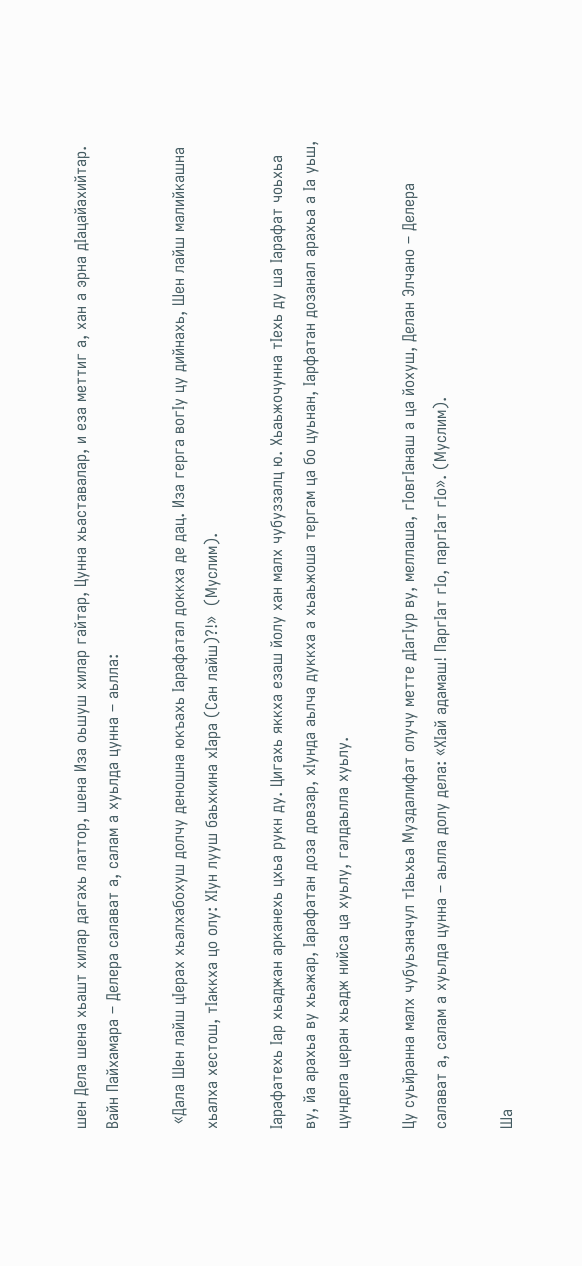шен Дела шена хьашт хилар дагахь латтор, шена Иза оьшуш хилар гайтар, Цунна хьаставалар, и еза меттиг а, хан а эрна дIацайахийтар. Вайн Пайхамара – Делера салават а, салам а хуьлда цунна – аьлла:

 «Дала Шен лайш цIерах хьалхабохуш долчу деношна юкъахь Iарафатал доккха де дац. Иза герга вогIу цу дийнахь, Шен лайш малийкашна хьалха хестош, тIаккха цо олу: ХIун лууш баьхкина хIара (Сан лайш)?!»  (Муслим).

Iарафатехь Iар хьаджан арканехь цхьа рукн ду. Цигахь яккха езаш йолу хан малх чубуззалц ю. Хьаьжочунна тIехь ду ша Iарафат чоьхьа ву, йа арахьа ву хьажар, Iарафатан доза довзар, хIунда аьлча дуккха а хьаьжоша тергам ца бо цуьнан, Iарфатан дозанал арахьа а Iа уьш, цундела церан хьадж нийса ца хуьлу, галдаьлла хуьлу.

Цу суьйранна малх чубуьзначул тIаьхьа Муздалифат олучу метте дIагIур ву, меллаша, гIовгIанаш а ца йохуш, Делан Элчано – Делера салават а, салам а хуьлда цунна – аьлла долу дела: «ХIай адамаш! ПаргIат гIо, паргIат гIо». (Муслим).

Ша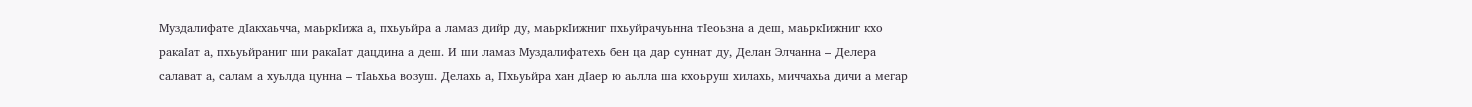Муздалифате дIакхаьчча, маьркIижа а, пхьуьйра а ламаз дийр ду, маьркIижниг пхьуйрачуьнна тIеоьзна а деш, маьркIижниг кхо ракаIат а, пхьуьйраниг ши ракаIат дацдина а деш. И ши ламаз Муздалифатехь бен ца дар суннат ду, Делан Элчанна – Делера салават а, салам а хуьлда цунна – тIаьхьа возуш. Делахь а, Пхьуьйра хан дIаер ю аьлла ша кхоьруш хилахь, миччахьа дичи а мегар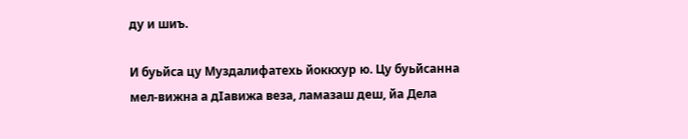ду и шиъ.

И буьйса цу Муздалифатехь йоккхур ю. Цу буьйсанна мел-вижна а дIавижа веза, ламазаш деш, йа Дела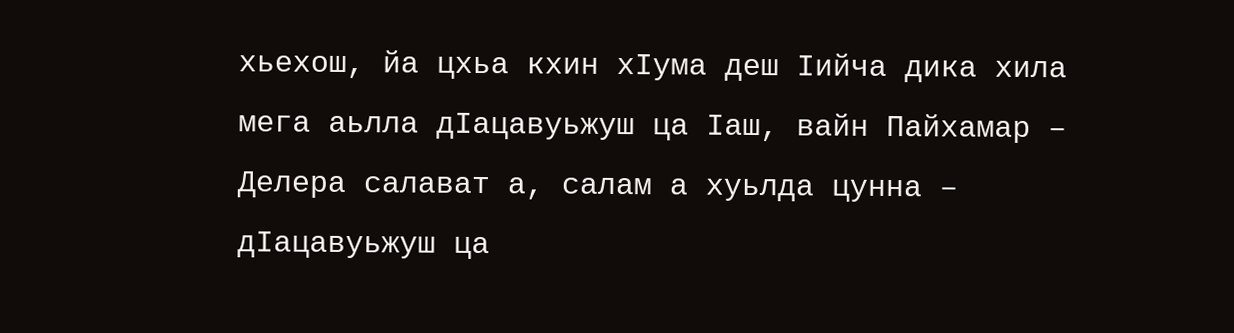хьехош, йа цхьа кхин хIума деш Iийча дика хила мега аьлла дIацавуьжуш ца Iаш, вайн Пайхамар – Делера салават а, салам а хуьлда цунна – дIацавуьжуш ца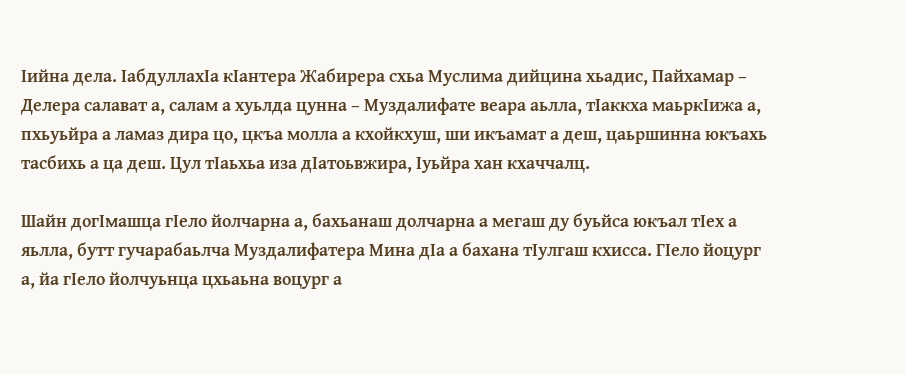Iийна дела. IабдуллахIа кIантера Жабирера схьа Муслима дийцина хьадис, Пайхамар – Делера салават а, салам а хуьлда цунна – Муздалифате веара аьлла, тIаккха маьркIижа а, пхьуьйра а ламаз дира цо, цкъа молла а кхойкхуш, ши икъамат а деш, цаьршинна юкъахь тасбихь а ца деш. Цул тIаьхьа иза дIатоьвжира, Iуьйра хан кхаччалц.

Шайн догIмашца гIело йолчарна а, бахьанаш долчарна а мегаш ду буьйса юкъал тIех а яьлла, бутт гучарабаьлча Муздалифатера Мина дIа а бахана тIулгаш кхисса. ГIело йоцург а, йа гIело йолчуьнца цхьаьна воцург а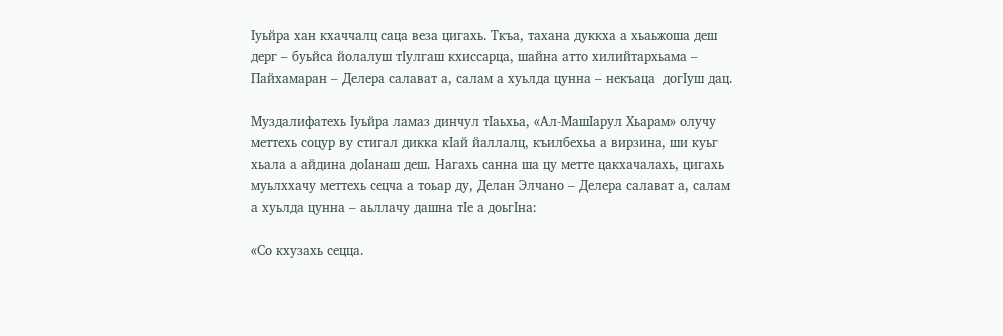Iуьйра хан кхаччалц саца веза цигахь. Ткъа, тахана дуккха а хьаьжоша деш дерг – буьйса йолалуш тIулгаш кхиссарца, шайна атто хилийтархьама – Пайхамаран – Делера салават а, салам а хуьлда цунна – некъаца  догIуш дац.

Муздалифатехь Iуьйра ламаз динчул тIаьхьа, «Ал-МашIарул Хьарам» олучу меттехь соцур ву стигал дикка кIай йаллалц, къилбехьа а вирзина, ши куьг хьала а айдина доIанаш деш. Нагахь санна ша цу метте цакхачалахь, цигахь муьлххачу меттехь сецча а тоьар ду, Делан Элчано – Делера салават а, салам а хуьлда цунна – аьллачу дашна тIе а доьгIна:

«Со кхузахь сецца.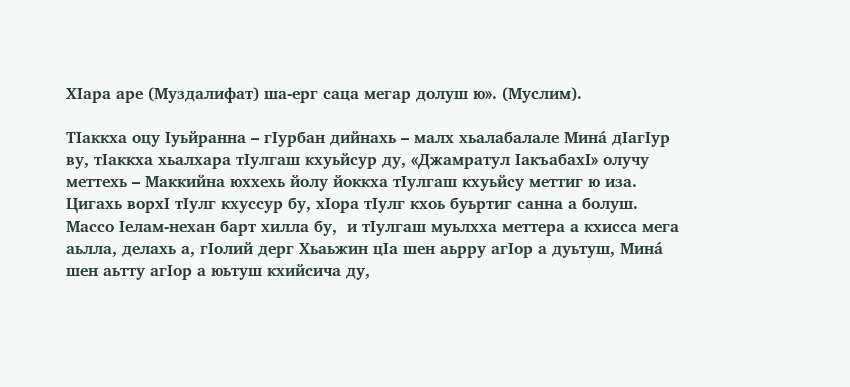ХIара аре (Муздалифат) ша-ерг саца мегар долуш ю». (Муслим).

ТIаккха оцу Iуьйранна – гIурбан дийнахь – малх хьалабалале Минá дIагIур ву, тIаккха хьалхара тIулгаш кхуьйсур ду, «Джамратул IакъабахI» олучу меттехь – Маккийна юххехь йолу йоккха тIулгаш кхуьйсу меттиг ю иза. Цигахь ворхI тIулг кхуссур бу, хIора тIулг кхоь буьртиг санна а болуш. Массо Iелам-нехан барт хилла бу,  и тIулгаш муьлхха меттера а кхисса мега аьлла, делахь а, гIолий дерг Хьаьжин цIа шен аьрру агIор а дуьтуш, Минá шен аьтту агIор а юьтуш кхийсича ду,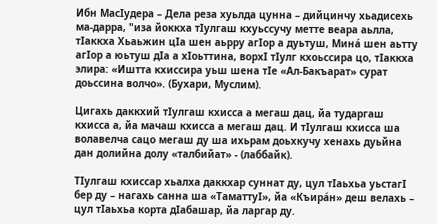Ибн МасIудера – Дела реза хуьлда цунна – дийцинчу хьадисехь ма-дарра, "иза йоккха тIулгаш кхуьссучу метте веара аьлла, тIаккха Хьаьжин цIа шен аьрру агIор а дуьтуш, Минá шен аьтту агIор а юьтуш дIа а хIоьттина, ворхI тIулг кхоьссира цо, тIаккха элира: «Иштта кхиссира уьш шена тIе «Ал-Бакъарат» сурат доьссина волчо». (Бухари, Муслим).

Цигахь даккхий тIулгаш кхисса а мегаш дац, йа тударгаш кхисса а, йа мачаш кхисса а мегаш дац. И тIулгаш кхисса ша волавелча сацо мегаш ду ша ихьрам доьхкучу хенахь дуьйна дан долийна долу «талбийат» - (лаббайк).

ТIулгаш кхиссар хьалха даккхар суннат ду, цул тIаьхьа уьстагI бер ду – нагахь санна ша «ТаматтуI», йа «Къирáн» деш велахь – цул тIаьхьа корта дIабашар, йа ларгар ду.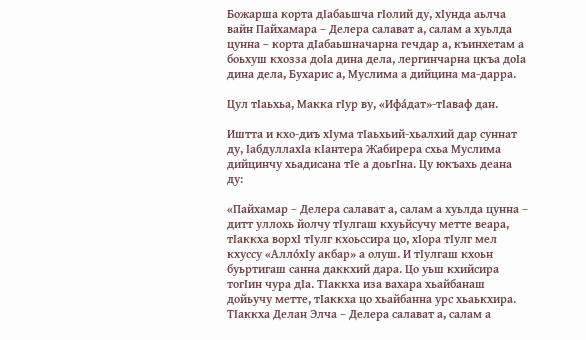Божарша корта дIабаьшча гIолий ду, хIунда аьлча вайн Пайхамара – Делера салават а, салам а хуьлда цунна – корта дIабаьшначарна гечдар а, къинхетам а боьхуш кхозза доIа дина дела, лергинчарна цкъа доIа дина дела, Бухарис а, Муслима а дийцина ма-дарра.

Цул тIаьхьа, Макка гIур ву, «Ифáдат»-тIаваф дан.

Иштта и кхо-диъ хIума тIаьхьий-хьалхий дар суннат ду, IабдуллахIа кIантера Жабирера схьа Муслима дийцинчу хьадисана тIе а доьгIна. Цу юкъахь деана ду:

«Пайхамар – Делера салават а, салам а хуьлда цунна – дитт уллохь йолчу тIулгаш кхуьйсучу метте веара, тIаккха ворхI тIулг кхоьссира цо, хIора тIулг мел кхуссу «АллóхIу акбар» а олуш. И тIулгаш кхоьн буьртигаш санна даккхий дара. Цо уьш кхийсира тогIин чура дIа. ТIаккха иза вахара хьайбанаш дойьучу метте, тIаккха цо хьайбанна урс хьаькхира. ТIаккха Делан Элча – Делера салават а, салам а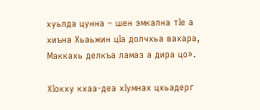хуьлда цунна – шен эмкална тIе а хиъна Хьаьжин цIа долчхьа вахара, Маккахь делкъа ламаз а дира цо».

ХIокху кхаа-деа хIумнах цхьадерг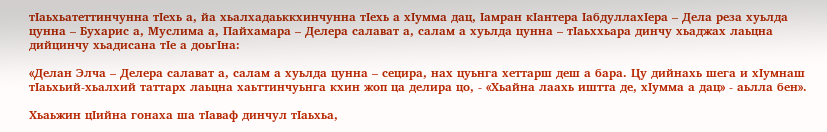тIаьхьатеттинчунна тIехь а, йа хьалхадаьккхинчунна тIехь а хIумма дац, Iамран кIантера IабдуллахIера – Дела реза хуьлда цунна – Бухарис а, Муслима а, Пайхамара – Делера салават а, салам а хуьлда цунна – тIаьххьара динчу хьаджах лаьцна дийцинчу хьадисана тIе а доьгIна:

«Делан Элча – Делера салават а, салам а хуьлда цунна – сецира, нах цуьнга хеттарш деш а бара. Цу дийнахь шега и хIумнаш тIаьхьий-хьалхий таттарх лаьцна хаьттинчуьнга кхин жоп ца делира цо, - «Хьайна лаахь иштта де, хIумма а дац» - аьлла бен».

Хьаьжин цIийна гонаха ша тIаваф динчул тIаьхьа,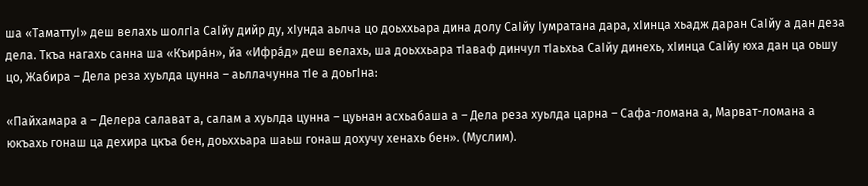ша «ТаматтуI» деш велахь шолгIа СаIйу дийр ду, хIунда аьлча цо доьххьара дина долу СаIйу Iумратана дара, хIинца хьадж даран СаIйу а дан деза дела. Ткъа нагахь санна ша «Къирáн», йа «Ифрáд» деш велахь, ша доьххьара тIаваф динчул тIаьхьа СаIйу динехь, хIинца СаIйу юха дан ца оьшу цо, Жабира – Дела реза хуьлда цунна – аьллачунна тIе а доьгIна:

«Пайхамара а – Делера салават а, салам а хуьлда цунна – цуьнан асхьабаша а – Дела реза хуьлда царна – Сафа-ломана а, Марват-ломана а юкъахь гонаш ца дехира цкъа бен, доьххьара шаьш гонаш дохучу хенахь бен». (Муслим).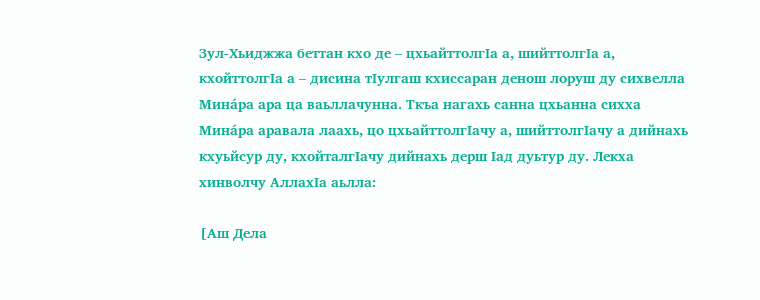Зул-Хьиджжа беттан кхо де – цхьайттолгIа а, шийттолгIа а, кхойттолгIа а – дисина тIулгаш кхиссаран денош лоруш ду сихвелла Минáра ара ца ваьллачунна. Ткъа нагахь санна цхьанна сихха Минáра аравала лаахь, цо цхьайттолгIачу а, шийттолгIачу а дийнахь кхуьйсур ду, кхойталгIачу дийнахь дерш Iад дуьтур ду. Лекха хинволчу АллахIа аьлла:

[Аш Дела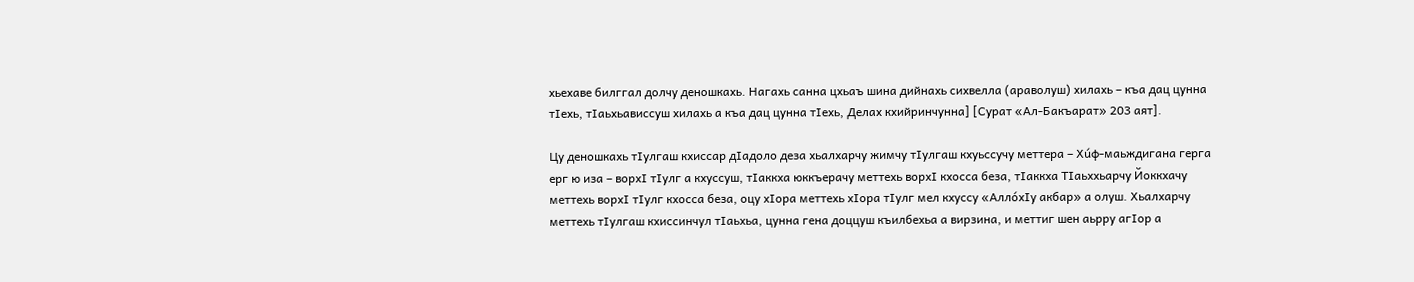хьехаве билггал долчу деношкахь. Нагахь санна цхьаъ шина дийнахь сихвелла (араволуш) хилахь – къа дац цунна тIехь, тIаьхьависсуш хилахь а къа дац цунна тIехь, Делах кхийринчунна] [Сурат «Ал-Бакъарат» 203 аят].

Цу деношкахь тIулгаш кхиссар дIадоло деза хьалхарчу жимчу тIулгаш кхуьссучу меттера – Хúф-маьждигана герга ерг ю иза – ворхI тIулг а кхуссуш, тIаккха юккъерачу меттехь ворхI кхосса беза, тIаккха ТIаьххьарчу Йоккхачу меттехь ворхI тIулг кхосса беза, оцу хIора меттехь хIора тIулг мел кхуссу «АллóхIу акбар» а олуш. Хьалхарчу меттехь тIулгаш кхиссинчул тIаьхьа, цунна гена доццуш къилбехьа а вирзина, и меттиг шен аьрру агIор а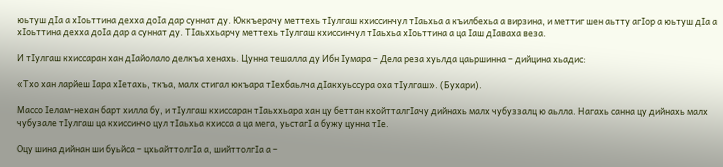юьтуш дIа а хIоьттина дехха доIа дар суннат ду. Юккъерачу меттехь тIулгаш кхиссинчул тIаьхьа а къилбехьа а вирзина, и меттиг шен аьтту агIор а юьтуш дIа а хIоьттина дехха доIа дар а суннат ду. ТIаьххьарчу меттехь тIулгаш кхиссинчул тIаьхьа хIоьттина а ца Iаш дIаваха веза.

И тIулгаш кхиссаран хан дIайолало делкъа хенахь. Цунна тешалла ду Ибн Iумара – Дела реза хуьлда цаьршинна – дийцина хьадис:

«Тхо хан ларйеш Iара хIетахь, ткъа, малх стигал юкъара тIехбаьлча дIакхуьссура оха тIулгаш». (Бухари).

Массо Iелам-нехан барт хилла бу, и тIулгаш кхиссаран тIаьххьара хан цу беттан кхойтталгIачу дийнахь малх чубуззалц ю аьлла. Нагахь санна цу дийнахь малх чубузале тIулгаш ца кхиссинчо цул тIаьхьа кхисса а ца мега, уьстагI а бужу цунна тIе.

Оцу шина дийнан ши буьйса – цхьайттолгIа а, шийттолгIа а –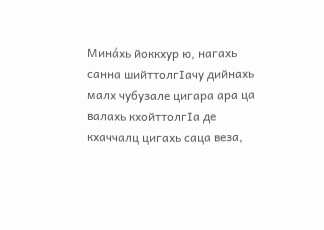Минáхь йоккхур ю, нагахь санна шийттолгIачу дийнахь малх чубузале цигара ара ца валахь кхойттолгIа де кхаччалц цигахь саца веза,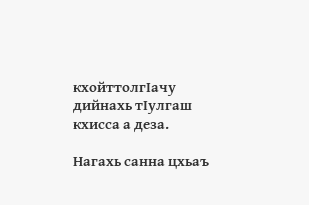кхойттолгIачу дийнахь тIулгаш кхисса а деза.

Нагахь санна цхьаъ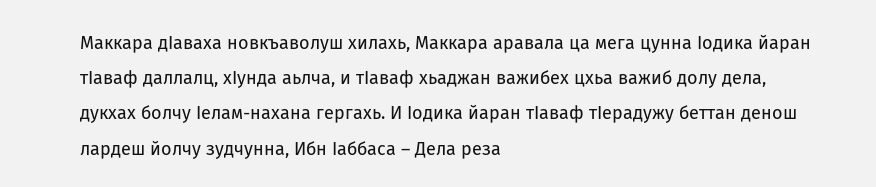Маккара дIаваха новкъаволуш хилахь, Маккара аравала ца мега цунна Iодика йаран тIаваф даллалц, хIунда аьлча, и тIаваф хьаджан важибех цхьа важиб долу дела, дукхах болчу Iелам-нахана гергахь. И Iодика йаран тIаваф тIерадужу беттан денош лардеш йолчу зудчунна, Ибн Iаббаса – Дела реза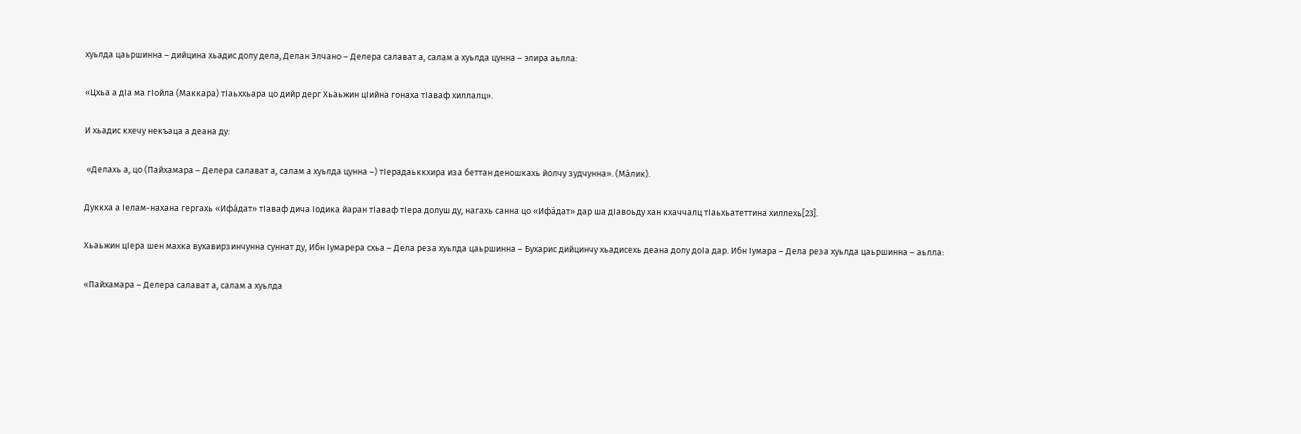хуьлда цаьршинна – дийцина хьадис долу дела, Делан Элчано – Делера салават а, салам а хуьлда цунна – элира аьлла:

«Цхьа а дIа ма гIойла (Маккара) тIаьххьара цо дийр дерг Хьаьжин цIийна гонаха тIаваф хиллалц».

И хьадис кхечу некъаца а деана ду:

 «Делахь а, цо (Пайхамара – Делера салават а, салам а хуьлда цунна –) тIерадаьккхира иза беттан деношкахь йолчу зудчунна». (Мáлик).

Дуккха а Iелам-нахана гергахь «Ифáдат» тIаваф дича Iодика йаран тIаваф тIера долуш ду, нагахь санна цо «Ифáдат» дар ша дIавоьду хан кхаччалц тIаьхьатеттина хиллехь[23].

Хьаьжин цIера шен махка вухавирзинчунна суннат ду, Ибн Iумарера схьа – Дела реза хуьлда цаьршинна – Бухарис дийцинчу хьадисехь деана долу доIа дар. Ибн Iумара – Дела реза хуьлда цаьршинна – аьлла:

«Пайхамара – Делера салават а, салам а хуьлда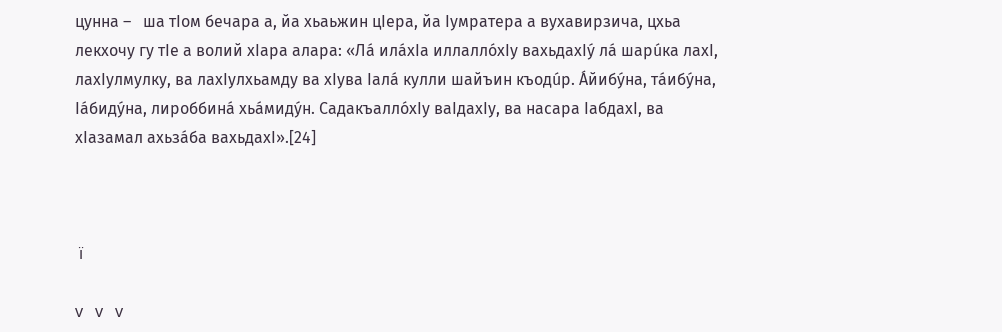цунна –   ша тIом бечара а, йа хьаьжин цIера, йа Iумратера а вухавирзича, цхьа лекхочу гу тIе а волий хIара алара: «Лá илáхIа иллаллóхIу вахьдахIý лá шарúка лахI, лахIулмулку, ва лахIулхьамду ва хIува Iалá кулли шайъин къодúр. Áйибýна, тáибýна, Iáбидýна, лироббинá хьáмидýн. СадакъаллóхIу ваIдахIу, ва насара IабдахI, ва хIазамал ахьзáба вахьдахI».[24]



 ï

v   v   v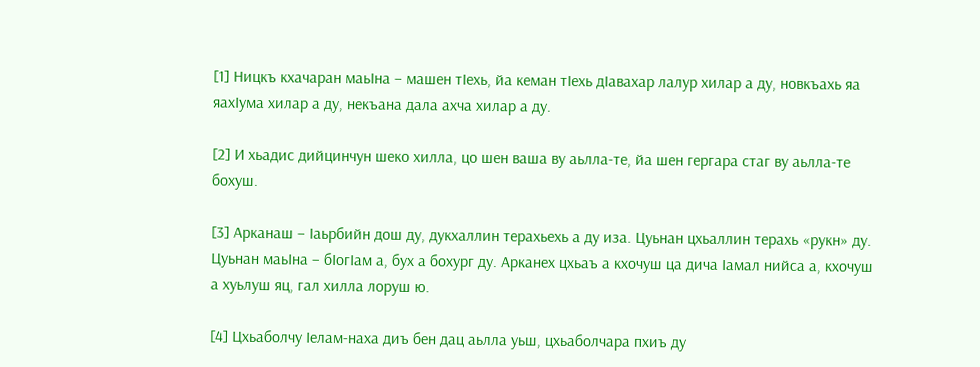[1] Ницкъ кхачаран маьIна – машен тIехь, йа кеман тIехь дIавахар лалур хилар а ду, новкъахь яа яахIума хилар а ду, некъана дала ахча хилар а ду.

[2] И хьадис дийцинчун шеко хилла, цо шен ваша ву аьлла-те, йа шен гергара стаг ву аьлла-те бохуш.

[3] Арканаш – Iаьрбийн дош ду, дукхаллин терахьехь а ду иза. Цуьнан цхьаллин терахь «рукн» ду. Цуьнан маьIна – бIогIам а, бух а бохург ду. Арканех цхьаъ а кхочуш ца дича Iамал нийса а, кхочуш а хуьлуш яц, гал хилла лоруш ю.

[4] Цхьаболчу Iелам-наха диъ бен дац аьлла уьш, цхьаболчара пхиъ ду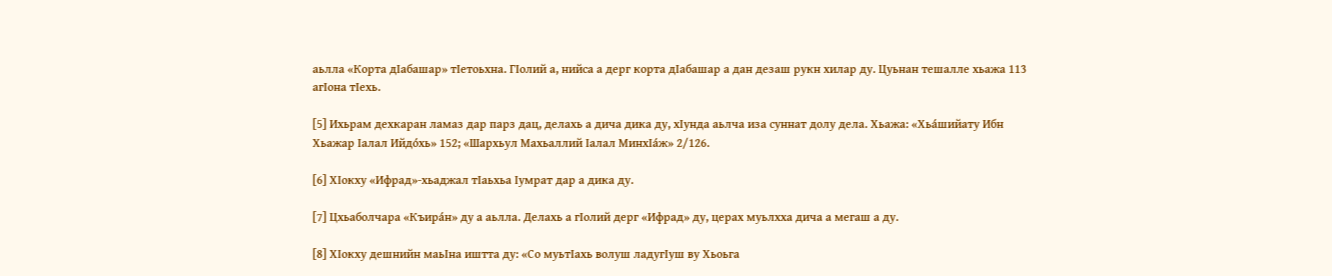аьлла «Корта дIабашар» тIетоьхна. ГIолий а, нийса а дерг корта дIабашар а дан дезаш рукн хилар ду. Цуьнан тешалле хьажа 113 агIона тIехь.

[5] Ихьрам дехкаран ламаз дар парз дац, делахь а дича дика ду, хIунда аьлча иза суннат долу дела. Хьажа: «Хьáшийату Ибн Хьажар Iалал Ийдóхь» 152; «Шархьул Махьаллий Iалал МинхIáж» 2/126.

[6] ХIокху «Ифрад»-хьаджал тIаьхьа Iумрат дар а дика ду.

[7] Цхьаболчара «Къирáн» ду а аьлла. Делахь а гIолий дерг «Ифрад» ду, церах муьлхха дича а мегаш а ду.

[8] ХIокху дешнийн маьIна иштта ду: «Со муьтIахь волуш ладугIуш ву Хьоьга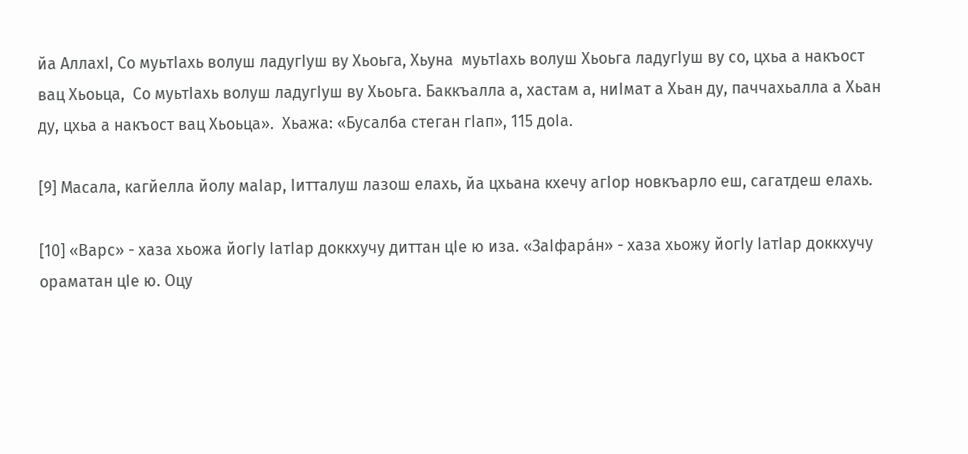йа АллахI, Со муьтIахь волуш ладугIуш ву Хьоьга, Хьуна  муьтIахь волуш Хьоьга ладугIуш ву со, цхьа а накъост вац Хьоьца,  Со муьтIахь волуш ладугIуш ву Хьоьга. Баккъалла а, хастам а, ниIмат а Хьан ду, паччахьалла а Хьан ду, цхьа а накъост вац Хьоьца».  Хьажа: «Бусалба стеган гIап», 115 доIа.

[9] Масала, кагйелла йолу маIар, Iитталуш лазош елахь, йа цхьана кхечу агIор новкъарло еш, сагатдеш елахь.

[10] «Варс» - хаза хьожа йогIу IатIар доккхучу диттан цIе ю иза. «ЗаIфарáн» - хаза хьожу йогIу IатIар доккхучу ораматан цIе ю. Оцу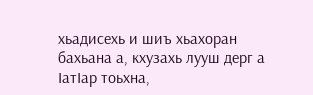хьадисехь и шиъ хьахоран бахьана а, кхузахь лууш дерг а IатIар тоьхна,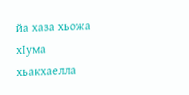йа хаза хьожа хIума хьакхаелла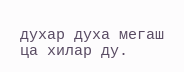духар духа мегаш ца хилар ду.